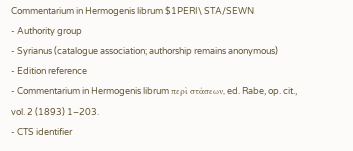Commentarium in Hermogenis librum $1PERI\ STA/SEWN
- Authority group
- Syrianus (catalogue association; authorship remains anonymous)
- Edition reference
- Commentarium in Hermogenis librum περὶ στάσεων, ed. Rabe, op. cit., vol. 2 (1893) 1–203.
- CTS identifier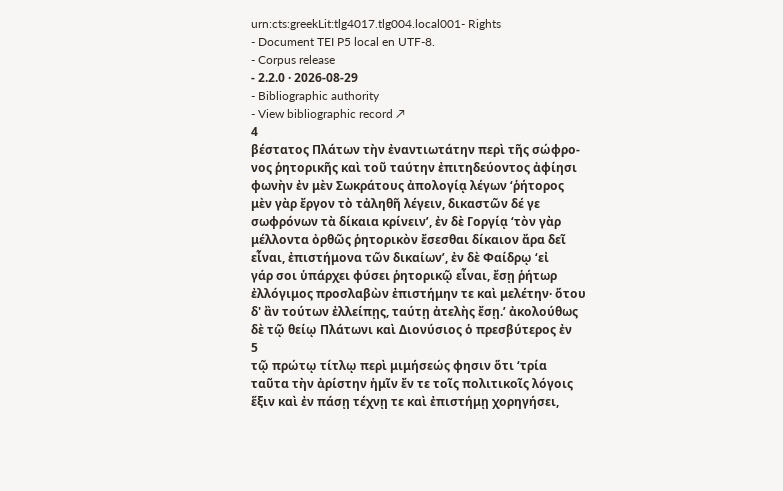urn:cts:greekLit:tlg4017.tlg004.local001- Rights
- Document TEI P5 local en UTF-8.
- Corpus release
- 2.2.0 · 2026-08-29
- Bibliographic authority
- View bibliographic record ↗
4
βέστατος Πλάτων τὴν ἐναντιωτάτην περὶ τῆς σώφρο-
νος ῥητορικῆς καὶ τοῦ ταύτην ἐπιτηδεύοντος ἀφίησι
φωνὴν ἐν μὲν Σωκράτους ἀπολογίᾳ λέγων ‘ῥήτορος
μὲν γὰρ ἔργον τὸ τἀληθῆ λέγειν, δικαστῶν δέ γε
σωφρόνων τὰ δίκαια κρίνειν’, ἐν δὲ Γοργίᾳ ‘τὸν γὰρ
μέλλοντα ὀρθῶς ῥητορικὸν ἔσεσθαι δίκαιον ἄρα δεῖ
εἶναι, ἐπιστήμονα τῶν δικαίων’, ἐν δὲ Φαίδρῳ ‘εἰ
γάρ σοι ὑπάρχει φύσει ῥητορικῷ εἶναι, ἔσῃ ῥήτωρ
ἐλλόγιμος προσλαβὼν ἐπιστήμην τε καὶ μελέτην· ὅτου
δ' ἂν τούτων ἐλλείπῃς, ταύτῃ ἀτελὴς ἔσῃ.’ ἀκολούθως
δὲ τῷ θείῳ Πλάτωνι καὶ Διονύσιος ὁ πρεσβύτερος ἐν
5
τῷ πρώτῳ τίτλῳ περὶ μιμήσεώς φησιν ὅτι ‘τρία
ταῦτα τὴν ἀρίστην ἡμῖν ἔν τε τοῖς πολιτικοῖς λόγοις
ἕξιν καὶ ἐν πάσῃ τέχνῃ τε καὶ ἐπιστήμῃ χορηγήσει,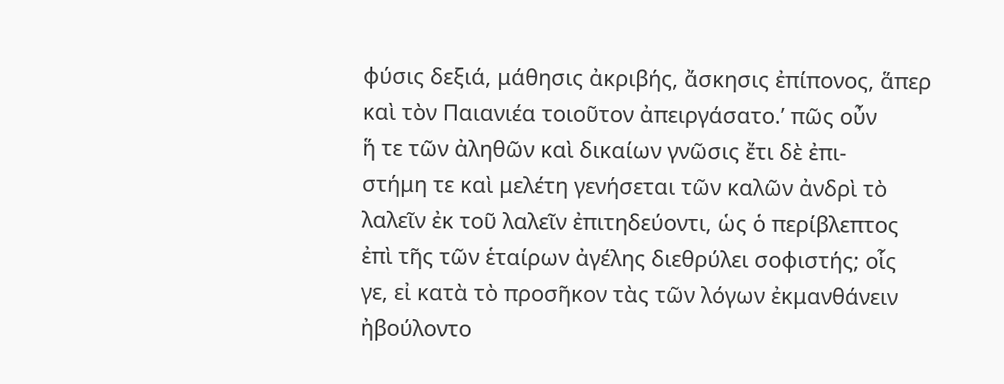φύσις δεξιά, μάθησις ἀκριβής, ἄσκησις ἐπίπονος, ἅπερ
καὶ τὸν Παιανιέα τοιοῦτον ἀπειργάσατο.’ πῶς οὖν
ἥ τε τῶν ἀληθῶν καὶ δικαίων γνῶσις ἔτι δὲ ἐπι-
στήμη τε καὶ μελέτη γενήσεται τῶν καλῶν ἀνδρὶ τὸ
λαλεῖν ἐκ τοῦ λαλεῖν ἐπιτηδεύοντι, ὡς ὁ περίβλεπτος
ἐπὶ τῆς τῶν ἑταίρων ἀγέλης διεθρύλει σοφιστής; οἷς
γε, εἰ κατὰ τὸ προσῆκον τὰς τῶν λόγων ἐκμανθάνειν
ἠβούλοντο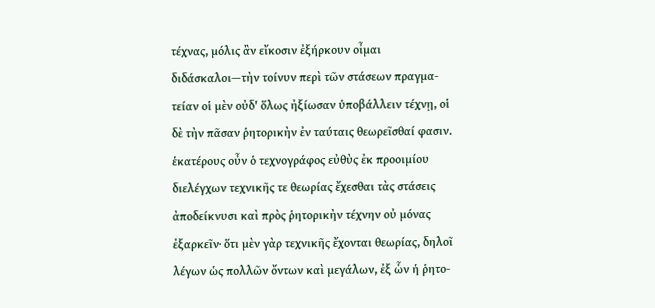τέχνας, μόλις ἂν εἴκοσιν ἐξήρκουν οἶμαι
διδάσκαλοι—τὴν τοίνυν περὶ τῶν στάσεων πραγμα-
τείαν οἱ μὲν οὐδ' ὅλως ἠξίωσαν ὑποβάλλειν τέχνῃ, οἱ
δὲ τὴν πᾶσαν ῥητορικὴν ἐν ταύταις θεωρεῖσθαί φασιν.
ἑκατέρους οὖν ὁ τεχνογράφος εὐθὺς ἐκ προοιμίου
διελέγχων τεχνικῆς τε θεωρίας ἔχεσθαι τὰς στάσεις
ἀποδείκνυσι καὶ πρὸς ῥητορικὴν τέχνην οὐ μόνας
ἐξαρκεῖν· ὅτι μὲν γὰρ τεχνικῆς ἔχονται θεωρίας, δηλοῖ
λέγων ὡς πολλῶν ὄντων καὶ μεγάλων, ἐξ ὧν ἡ ῥητο-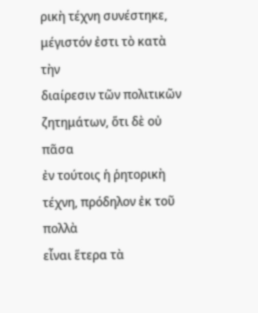ρικὴ τέχνη συνέστηκε, μέγιστόν ἐστι τὸ κατὰ τὴν
διαίρεσιν τῶν πολιτικῶν ζητημάτων, ὅτι δὲ οὐ πᾶσα
ἐν τούτοις ἡ ῥητορικὴ τέχνη, πρόδηλον ἐκ τοῦ πολλὰ
εἶναι ἕτερα τὰ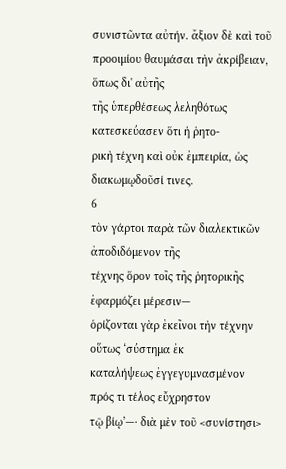συνιστῶντα αὐτήν. ἄξιον δὲ καὶ τοῦ
προοιμίου θαυμάσαι τὴν ἀκρίβειαν, ὅπως δι' αὐτῆς
τῆς ὑπερθέσεως λεληθότως κατεσκεύασεν ὅτι ἡ ῥητο-
ρικὴ τέχνη καὶ οὐκ ἐμπειρία, ὡς διακωμῳδοῦσί τινες.
6
τὸν γάρτοι παρὰ τῶν διαλεκτικῶν ἀποδιδόμενον τῆς
τέχνης ὅρον τοῖς τῆς ῥητορικῆς ἐφαρμόζει μέρεσιν—
ὁρίζονται γὰρ ἐκεῖνοι τὴν τέχνην οὕτως ‘σύστημα ἐκ
καταλήψεως ἐγγεγυμνασμένον πρός τι τέλος εὔχρηστον
τῷ βίῳ’—· διὰ μὲν τοῦ <συνίστησι>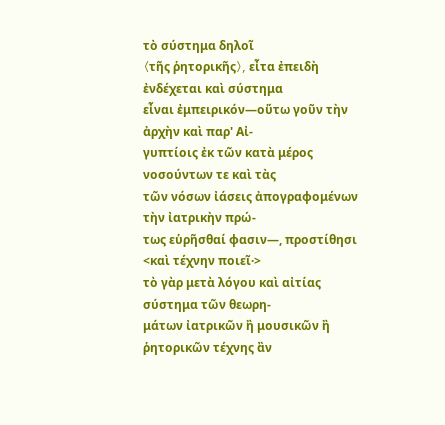τὸ σύστημα δηλοῖ
〈τῆς ῥητορικῆς〉, εἶτα ἐπειδὴ ἐνδέχεται καὶ σύστημα
εἶναι ἐμπειρικόν—οὕτω γοῦν τὴν ἀρχὴν καὶ παρ' Αἰ-
γυπτίοις ἐκ τῶν κατὰ μέρος νοσούντων τε καὶ τὰς
τῶν νόσων ἰάσεις ἀπογραφομένων τὴν ἰατρικὴν πρώ-
τως εὑρῆσθαί φασιν—, προστίθησι <καὶ τέχνην ποιεῖ·>
τὸ γὰρ μετὰ λόγου καὶ αἰτίας σύστημα τῶν θεωρη-
μάτων ἰατρικῶν ἢ μουσικῶν ἢ ῥητορικῶν τέχνης ἂν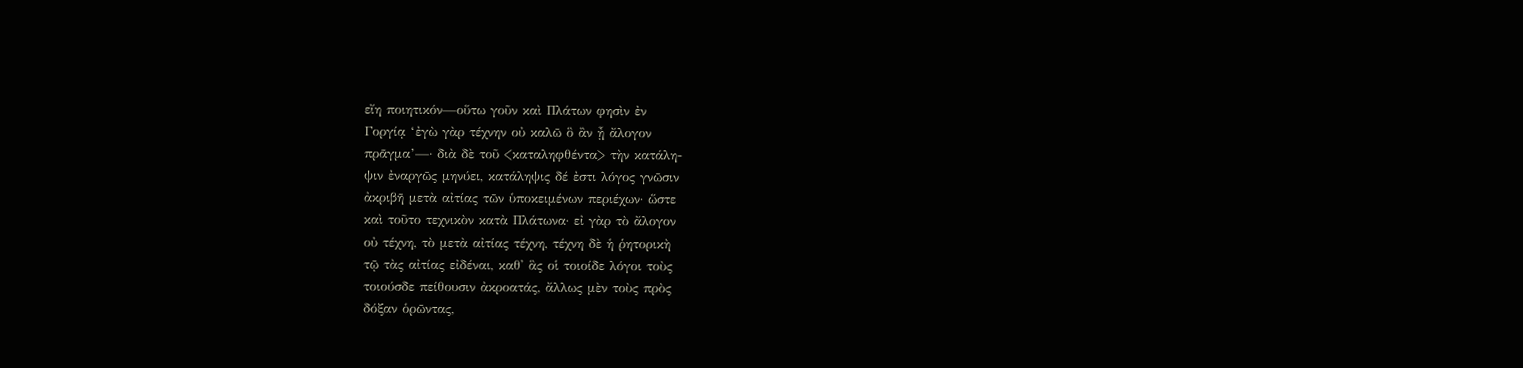εἴη ποιητικόν—οὕτω γοῦν καὶ Πλάτων φησὶν ἐν
Γοργίᾳ ‘ἐγὼ γὰρ τέχνην οὐ καλῶ ὃ ἂν ᾖ ἄλογον
πρᾶγμα’—· διὰ δὲ τοῦ <καταληφθέντα> τὴν κατάλη-
ψιν ἐναργῶς μηνύει, κατάληψις δέ ἐστι λόγος γνῶσιν
ἀκριβῆ μετὰ αἰτίας τῶν ὑποκειμένων περιέχων· ὥστε
καὶ τοῦτο τεχνικὸν κατὰ Πλάτωνα· εἰ γὰρ τὸ ἄλογον
οὐ τέχνη, τὸ μετὰ αἰτίας τέχνη, τέχνη δὲ ἡ ῥητορικὴ
τῷ τὰς αἰτίας εἰδέναι, καθ' ἃς οἱ τοιοίδε λόγοι τοὺς
τοιούσδε πείθουσιν ἀκροατάς, ἄλλως μὲν τοὺς πρὸς
δόξαν ὁρῶντας,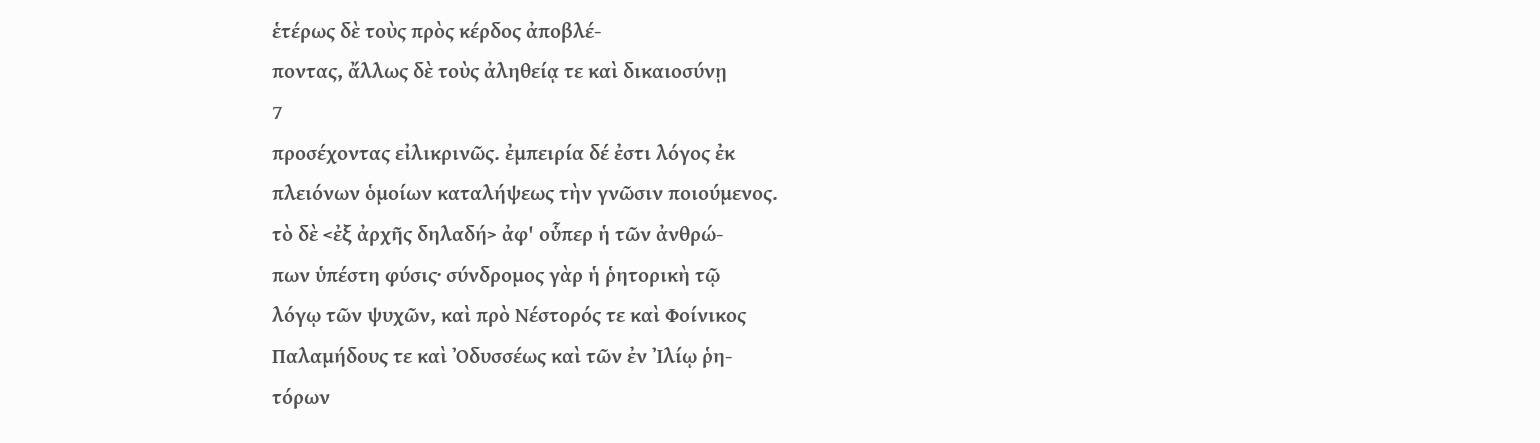ἑτέρως δὲ τοὺς πρὸς κέρδος ἀποβλέ-
ποντας, ἄλλως δὲ τοὺς ἀληθείᾳ τε καὶ δικαιοσύνῃ
7
προσέχοντας εἰλικρινῶς. ἐμπειρία δέ ἐστι λόγος ἐκ
πλειόνων ὁμοίων καταλήψεως τὴν γνῶσιν ποιούμενος.
τὸ δὲ <ἐξ ἀρχῆς δηλαδή> ἀφ' οὗπερ ἡ τῶν ἀνθρώ-
πων ὑπέστη φύσις· σύνδρομος γὰρ ἡ ῥητορικὴ τῷ
λόγῳ τῶν ψυχῶν, καὶ πρὸ Νέστορός τε καὶ Φοίνικος
Παλαμήδους τε καὶ Ὀδυσσέως καὶ τῶν ἐν Ἰλίῳ ῥη-
τόρων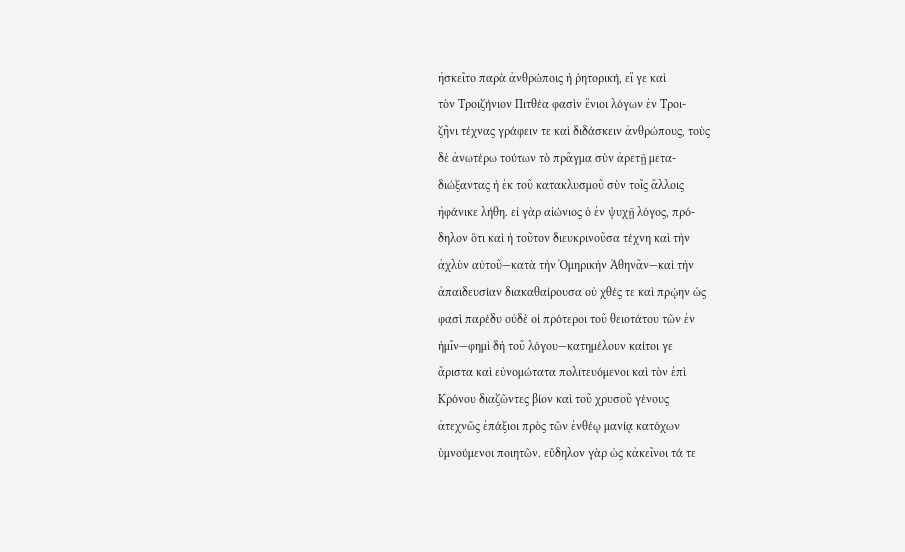ἠσκεῖτο παρὰ ἀνθρώποις ἡ ῥητορική, εἴ γε καὶ
τὸν Τροιζήνιον Πιτθέα φασὶν ἔνιοι λόγων ἐν Τροι-
ζῆνι τέχνας γράφειν τε καὶ διδάσκειν ἀνθρώπους, τοὺς
δὲ ἀνωτέρω τούτων τὸ πρᾶγμα σὺν ἀρετῇ μετα-
διώξαντας ἡ ἐκ τοῦ κατακλυσμοῦ σὺν τοῖς ἄλλοις
ἠφάνικε λήθη. εἰ γὰρ αἰώνιος ὁ ἐν ψυχῇ λόγος, πρό-
δηλον ὅτι καὶ ἡ τοῦτον διευκρινοῦσα τέχνη καὶ τὴν
ἀχλὺν αὐτοῦ—κατὰ τὴν Ὁμηρικὴν Ἀθηνᾶν—καὶ τὴν
ἀπαιδευσίαν διακαθαίρουσα οὐ χθές τε καὶ πρῴην ὡς
φασὶ παρέδυ οὐδὲ οἱ πρότεροι τοῦ θειοτάτου τῶν ἐν
ἡμῖν—φημὶ δὴ τοῦ λόγου—κατημέλουν καίτοι γε
ἄριστα καὶ εὐνομώτατα πολιτευόμενοι καὶ τὸν ἐπὶ
Κρόνου διαζῶντες βίον καὶ τοῦ χρυσοῦ γένους
ἀτεχνῶς ἐπάξιοι πρὸς τῶν ἐνθέῳ μανίᾳ κατόχων
ὑμνούμενοι ποιητῶν. εὔδηλον γὰρ ὡς κἀκεῖνοι τά τε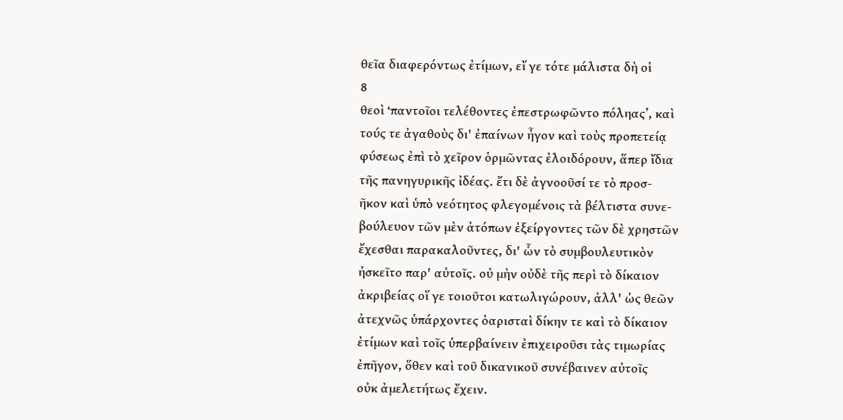θεῖα διαφερόντως ἐτίμων, εἴ γε τότε μάλιστα δὴ οἱ
8
θεοὶ ‘παντοῖοι τελέθοντες ἐπεστρωφῶντο πόληας’, καὶ
τούς τε ἀγαθοὺς δι' ἐπαίνων ἦγον καὶ τοὺς προπετείᾳ
φύσεως ἐπὶ τὸ χεῖρον ὁρμῶντας ἐλοιδόρουν, ἅπερ ἴδια
τῆς πανηγυρικῆς ἰδέας. ἔτι δὲ ἀγνοοῦσί τε τὸ προσ-
ῆκον καὶ ὑπὸ νεότητος φλεγομένοις τὰ βέλτιστα συνε-
βούλευον τῶν μὲν ἀτόπων ἐξείργοντες τῶν δὲ χρηστῶν
ἔχεσθαι παρακαλοῦντες, δι' ὧν τὸ συμβουλευτικὸν
ἠσκεῖτο παρ' αὐτοῖς. οὐ μὴν οὐδὲ τῆς περὶ τὸ δίκαιον
ἀκριβείας οἵ γε τοιοῦτοι κατωλιγώρουν, ἀλλ' ὡς θεῶν
ἀτεχνῶς ὑπάρχοντες ὀαρισταὶ δίκην τε καὶ τὸ δίκαιον
ἐτίμων καὶ τοῖς ὑπερβαίνειν ἐπιχειροῦσι τὰς τιμωρίας
ἐπῆγον, ὅθεν καὶ τοῦ δικανικοῦ συνέβαινεν αὐτοῖς
οὐκ ἀμελετήτως ἔχειν.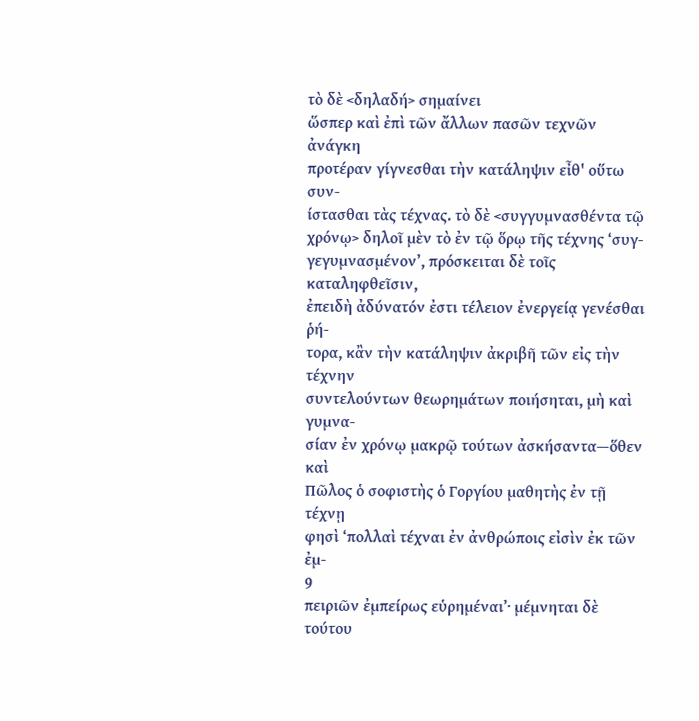τὸ δὲ <δηλαδή> σημαίνει
ὥσπερ καὶ ἐπὶ τῶν ἄλλων πασῶν τεχνῶν ἀνάγκη
προτέραν γίγνεσθαι τὴν κατάληψιν εἶθ' οὕτω συν-
ίστασθαι τὰς τέχνας. τὸ δὲ <συγγυμνασθέντα τῷ
χρόνῳ> δηλοῖ μὲν τὸ ἐν τῷ ὅρῳ τῆς τέχνης ‘συγ-
γεγυμνασμένον’, πρόσκειται δὲ τοῖς καταληφθεῖσιν,
ἐπειδὴ ἀδύνατόν ἐστι τέλειον ἐνεργείᾳ γενέσθαι ῥή-
τορα, κἂν τὴν κατάληψιν ἀκριβῆ τῶν εἰς τὴν τέχνην
συντελούντων θεωρημάτων ποιήσηται, μὴ καὶ γυμνα-
σίαν ἐν χρόνῳ μακρῷ τούτων ἀσκήσαντα—ὅθεν καὶ
Πῶλος ὁ σοφιστὴς ὁ Γοργίου μαθητὴς ἐν τῇ τέχνῃ
φησὶ ‘πολλαὶ τέχναι ἐν ἀνθρώποις εἰσὶν ἐκ τῶν ἐμ-
9
πειριῶν ἐμπείρως εὑρημέναι’· μέμνηται δὲ τούτου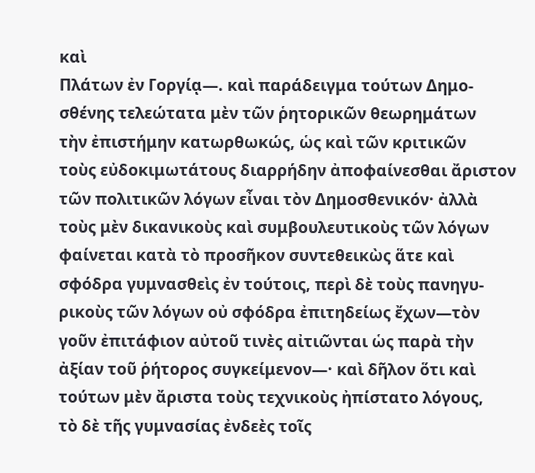καὶ
Πλάτων ἐν Γοργίᾳ—. καὶ παράδειγμα τούτων Δημο-
σθένης τελεώτατα μὲν τῶν ῥητορικῶν θεωρημάτων
τὴν ἐπιστήμην κατωρθωκώς, ὡς καὶ τῶν κριτικῶν
τοὺς εὐδοκιμωτάτους διαρρήδην ἀποφαίνεσθαι ἄριστον
τῶν πολιτικῶν λόγων εἶναι τὸν Δημοσθενικόν· ἀλλὰ
τοὺς μὲν δικανικοὺς καὶ συμβουλευτικοὺς τῶν λόγων
φαίνεται κατὰ τὸ προσῆκον συντεθεικὼς ἅτε καὶ
σφόδρα γυμνασθεὶς ἐν τούτοις, περὶ δὲ τοὺς πανηγυ-
ρικοὺς τῶν λόγων οὐ σφόδρα ἐπιτηδείως ἔχων—τὸν
γοῦν ἐπιτάφιον αὐτοῦ τινὲς αἰτιῶνται ὡς παρὰ τὴν
ἀξίαν τοῦ ῥήτορος συγκείμενον—· καὶ δῆλον ὅτι καὶ
τούτων μὲν ἄριστα τοὺς τεχνικοὺς ἠπίστατο λόγους,
τὸ δὲ τῆς γυμνασίας ἐνδεὲς τοῖς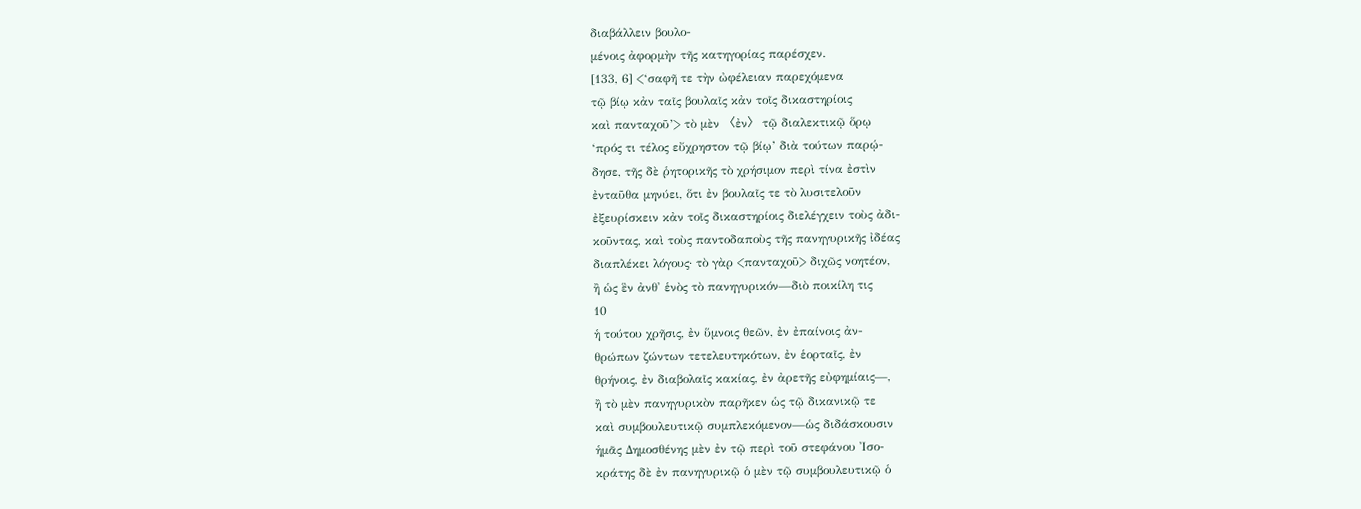διαβάλλειν βουλο-
μένοις ἀφορμὴν τῆς κατηγορίας παρέσχεν.
[133, 6] <‘σαφῆ τε τὴν ὠφέλειαν παρεχόμενα
τῷ βίῳ κἀν ταῖς βουλαῖς κἀν τοῖς δικαστηρίοις
καὶ πανταχοῦ’> τὸ μὲν 〈ἐν〉 τῷ διαλεκτικῷ ὅρῳ
‘πρός τι τέλος εὔχρηστον τῷ βίῳ’ διὰ τούτων παρῴ-
δησε, τῆς δὲ ῥητορικῆς τὸ χρήσιμον περὶ τίνα ἐστὶν
ἐνταῦθα μηνύει, ὅτι ἐν βουλαῖς τε τὸ λυσιτελοῦν
ἐξευρίσκειν κἀν τοῖς δικαστηρίοις διελέγχειν τοὺς ἀδι-
κοῦντας, καὶ τοὺς παντοδαποὺς τῆς πανηγυρικῆς ἰδέας
διαπλέκει λόγους· τὸ γὰρ <πανταχοῦ> διχῶς νοητέον,
ἢ ὡς ἓν ἀνθ' ἑνὸς τὸ πανηγυρικόν—διὸ ποικίλη τις
10
ἡ τούτου χρῆσις, ἐν ὕμνοις θεῶν, ἐν ἐπαίνοις ἀν-
θρώπων ζώντων τετελευτηκότων, ἐν ἑορταῖς, ἐν
θρήνοις, ἐν διαβολαῖς κακίας, ἐν ἀρετῆς εὐφημίαις—,
ἢ τὸ μὲν πανηγυρικὸν παρῆκεν ὡς τῷ δικανικῷ τε
καὶ συμβουλευτικῷ συμπλεκόμενον—ὡς διδάσκουσιν
ἡμᾶς Δημοσθένης μὲν ἐν τῷ περὶ τοῦ στεφάνου Ἰσο-
κράτης δὲ ἐν πανηγυρικῷ ὁ μὲν τῷ συμβουλευτικῷ ὁ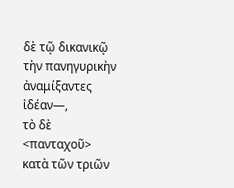δὲ τῷ δικανικῷ τὴν πανηγυρικὴν ἀναμίξαντες ἰδέαν—,
τὸ δὲ <πανταχοῦ> κατὰ τῶν τριῶν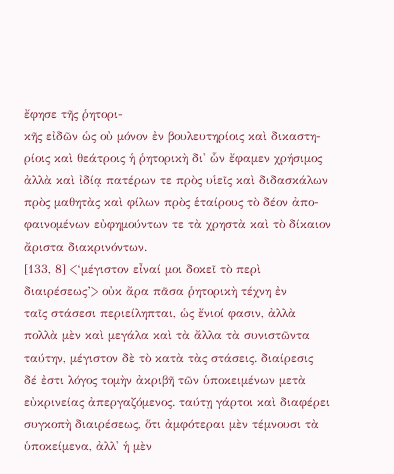ἔφησε τῆς ῥητορι-
κῆς εἰδῶν ὡς οὐ μόνον ἐν βουλευτηρίοις καὶ δικαστη-
ρίοις καὶ θεάτροις ἡ ῥητορικὴ δι' ὧν ἔφαμεν χρήσιμος
ἀλλὰ καὶ ἰδίᾳ πατέρων τε πρὸς υἱεῖς καὶ διδασκάλων
πρὸς μαθητὰς καὶ φίλων πρὸς ἑταίρους τὸ δέον ἀπο-
φαινομένων εὐφημούντων τε τὰ χρηστὰ καὶ τὸ δίκαιον
ἄριστα διακρινόντων.
[133, 8] <‘μέγιστον εἶναί μοι δοκεῖ τὸ περὶ
διαιρέσεως’> οὐκ ἄρα πᾶσα ῥητορικὴ τέχνη ἐν
ταῖς στάσεσι περιείληπται, ὡς ἔνιοί φασιν, ἀλλὰ
πολλὰ μὲν καὶ μεγάλα καὶ τὰ ἄλλα τὰ συνιστῶντα
ταύτην, μέγιστον δὲ τὸ κατὰ τὰς στάσεις. διαίρεσις
δέ ἐστι λόγος τομὴν ἀκριβῆ τῶν ὑποκειμένων μετὰ
εὐκρινείας ἀπεργαζόμενος. ταύτῃ γάρτοι καὶ διαφέρει
συγκοπὴ διαιρέσεως, ὅτι ἀμφότεραι μὲν τέμνουσι τὰ
ὑποκείμενα, ἀλλ' ἡ μὲν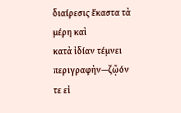διαίρεσις ἕκαστα τὰ μέρη καὶ
κατὰ ἰδίαν τέμνει περιγραφὴν—ζῷόν τε εἰ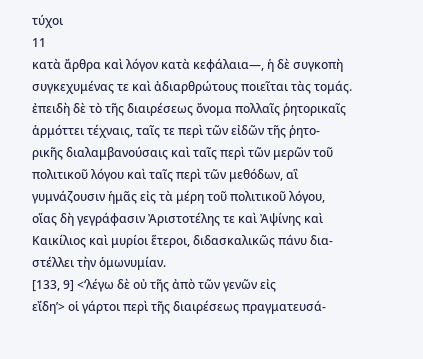τύχοι
11
κατὰ ἄρθρα καὶ λόγον κατὰ κεφάλαια—, ἡ δὲ συγκοπὴ
συγκεχυμένας τε καὶ ἀδιαρθρώτους ποιεῖται τὰς τομάς.
ἐπειδὴ δὲ τὸ τῆς διαιρέσεως ὄνομα πολλαῖς ῥητορικαῖς
ἁρμόττει τέχναις, ταῖς τε περὶ τῶν εἰδῶν τῆς ῥητο-
ρικῆς διαλαμβανούσαις καὶ ταῖς περὶ τῶν μερῶν τοῦ
πολιτικοῦ λόγου καὶ ταῖς περὶ τῶν μεθόδων, αἳ
γυμνάζουσιν ἡμᾶς εἰς τὰ μέρη τοῦ πολιτικοῦ λόγου,
οἵας δὴ γεγράφασιν Ἀριστοτέλης τε καὶ Ἀψίνης καὶ
Καικίλιος καὶ μυρίοι ἕτεροι, διδασκαλικῶς πάνυ δια-
στέλλει τὴν ὁμωνυμίαν.
[133, 9] <‘λέγω δὲ οὐ τῆς ἀπὸ τῶν γενῶν εἰς
εἴδη’> οἱ γάρτοι περὶ τῆς διαιρέσεως πραγματευσά-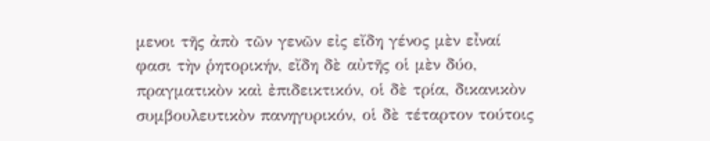μενοι τῆς ἀπὸ τῶν γενῶν εἰς εἴδη γένος μὲν εἶναί
φασι τὴν ῥητορικήν, εἴδη δὲ αὐτῆς οἱ μὲν δύο,
πραγματικὸν καὶ ἐπιδεικτικόν, οἱ δὲ τρία, δικανικὸν
συμβουλευτικὸν πανηγυρικόν, οἱ δὲ τέταρτον τούτοις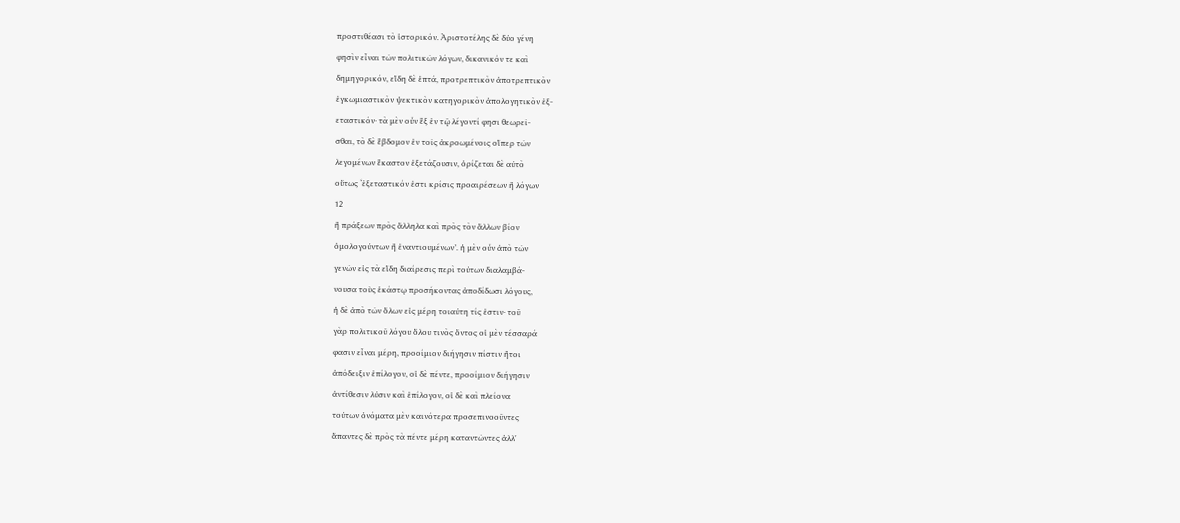προστιθέασι τὸ ἱστορικόν. Ἀριστοτέλης δὲ δύο γένη
φησὶν εἶναι τῶν πολιτικῶν λόγων, δικανικόν τε καὶ
δημηγορικόν, εἴδη δὲ ἑπτά, προτρεπτικὸν ἀποτρεπτικὸν
ἐγκωμιαστικὸν ψεκτικὸν κατηγορικὸν ἀπολογητικὸν ἐξ-
εταστικόν· τὰ μὲν οὖν ἓξ ἐν τῷ λέγοντί φησι θεωρεῖ-
σθαι, τὸ δὲ ἕβδομον ἐν τοῖς ἀκροωμένοις οἵπερ τῶν
λεγομένων ἕκαστον ἐξετάζουσιν, ὁρίζεται δὲ αὐτὸ
οὕτως ‘ἐξεταστικόν ἐστι κρίσις προαιρέσεων ἢ λόγων
12
ἢ πράξεων πρὸς ἄλληλα καὶ πρὸς τὸν ἄλλων βίον
ὁμολογούντων ἢ ἐναντιουμένων’. ἡ μὲν οὖν ἀπὸ τῶν
γενῶν εἰς τὰ εἴδη διαίρεσις περὶ τούτων διαλαμβά-
νουσα τοὺς ἑκάστῳ προσήκοντας ἀποδίδωσι λόγους,
ἡ δὲ ἀπὸ τῶν ὅλων εἰς μέρη τοιαύτη τίς ἐστιν· τοῦ
γὰρ πολιτικοῦ λόγου ὅλου τινὸς ὄντος οἱ μὲν τέσσαρά
φασιν εἶναι μέρη, προοίμιον διήγησιν πίστιν ἤτοι
ἀπόδειξιν ἐπίλογον, οἱ δὲ πέντε, προοίμιον διήγησιν
ἀντίθεσιν λύσιν καὶ ἐπίλογον, οἱ δὲ καὶ πλείονα
τούτων ὀνόματα μὲν καινότερα προσεπινοοῦντες
ἅπαντες δὲ πρὸς τὰ πέντε μέρη καταντῶντες ἀλλ'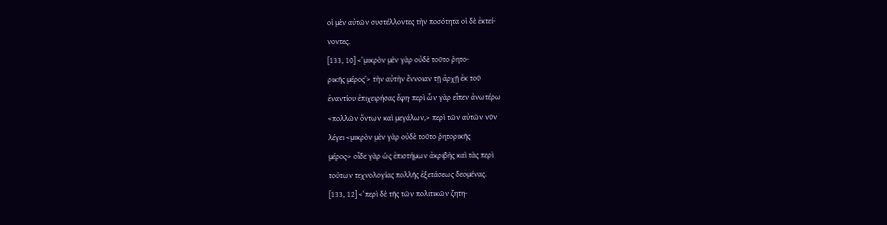οἱ μὲν αὐτῶν συστέλλοντες τὴν ποσότητα οἱ δὲ ἐκτεί-
νοντες.
[133, 10] <‘μικρὸν μὲν γὰρ οὐδὲ τοῦτο ῥητο-
ρικῆς μέρος’> τὴν αὐτὴν ἔννοιαν τῇ ἀρχῇ ἐκ τοῦ
ἐναντίου ἐπιχειρήσας ἔφη· περὶ ὧν γὰρ εἶπεν ἀνωτέρω
<πολλῶν ὄντων καὶ μεγάλων,> περὶ τῶν αὐτῶν νῦν
λέγει <μικρὸν μὲν γὰρ οὐδὲ τοῦτο ῥητορικῆς
μέρος·> οἶδε γὰρ ὡς ἐπιστήμων ἀκριβὴς καὶ τὰς περὶ
τούτων τεχνολογίας πολλῆς ἐξετάσεως δεομένας.
[133, 12] <‘περὶ δὲ τῆς τῶν πολιτικῶν ζητη-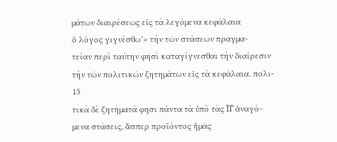μάτων διαιρέσεως εἰς τὰ λεγόμενα κεφάλαια
ὁ λόγος γιγνέσθω’> τὴν τῶν στάσεων πραγμα-
τείαν περὶ ταύτην φησὶ καταγίγνεσθαι τὴν διαίρεσιν
τὴν τῶν πολιτικῶν ζητημάτων εἰς τὰ κεφάλαια. πολι-
13
τικὰ δὲ ζητήματά φησι πάντα τὰ ὑπὸ τὰς Ι̅Γ̅ ἀναγό-
μενα στάσεις, ἅσπερ προϊόντος ἡμᾶς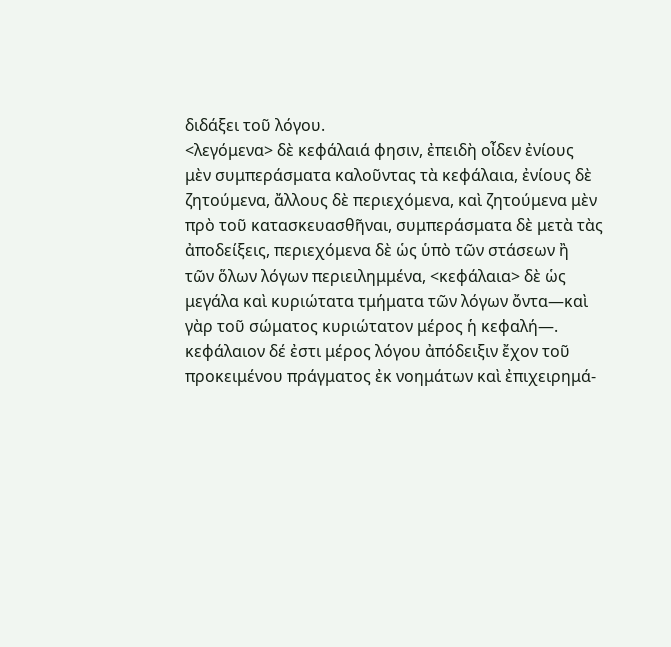διδάξει τοῦ λόγου.
<λεγόμενα> δὲ κεφάλαιά φησιν, ἐπειδὴ οἶδεν ἐνίους
μὲν συμπεράσματα καλοῦντας τὰ κεφάλαια, ἐνίους δὲ
ζητούμενα, ἄλλους δὲ περιεχόμενα, καὶ ζητούμενα μὲν
πρὸ τοῦ κατασκευασθῆναι, συμπεράσματα δὲ μετὰ τὰς
ἀποδείξεις, περιεχόμενα δὲ ὡς ὑπὸ τῶν στάσεων ἢ
τῶν ὅλων λόγων περιειλημμένα, <κεφάλαια> δὲ ὡς
μεγάλα καὶ κυριώτατα τμήματα τῶν λόγων ὄντα—καὶ
γὰρ τοῦ σώματος κυριώτατον μέρος ἡ κεφαλή—.
κεφάλαιον δέ ἐστι μέρος λόγου ἀπόδειξιν ἔχον τοῦ
προκειμένου πράγματος ἐκ νοημάτων καὶ ἐπιχειρημά-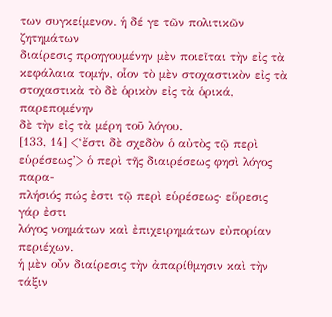των συγκείμενον. ἡ δέ γε τῶν πολιτικῶν ζητημάτων
διαίρεσις προηγουμένην μὲν ποιεῖται τὴν εἰς τὰ
κεφάλαια τομήν, οἷον τὸ μὲν στοχαστικὸν εἰς τὰ
στοχαστικὰ τὸ δὲ ὁρικὸν εἰς τὰ ὁρικά, παρεπομένην
δὲ τὴν εἰς τὰ μέρη τοῦ λόγου.
[133, 14] <‘ἔστι δὲ σχεδὸν ὁ αὐτὸς τῷ περὶ
εὑρέσεως’> ὁ περὶ τῆς διαιρέσεως φησὶ λόγος παρα-
πλήσιός πώς ἐστι τῷ περὶ εὑρέσεως· εὕρεσις γάρ ἐστι
λόγος νοημάτων καὶ ἐπιχειρημάτων εὐπορίαν περιέχων.
ἡ μὲν οὖν διαίρεσις τὴν ἀπαρίθμησιν καὶ τὴν τάξιν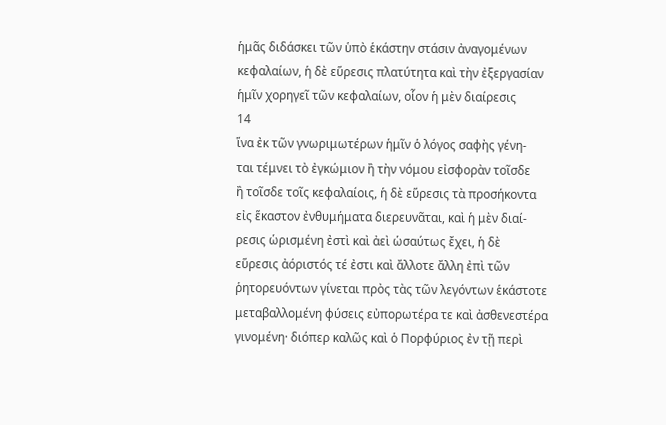ἡμᾶς διδάσκει τῶν ὑπὸ ἑκάστην στάσιν ἀναγομένων
κεφαλαίων, ἡ δὲ εὕρεσις πλατύτητα καὶ τὴν ἐξεργασίαν
ἡμῖν χορηγεῖ τῶν κεφαλαίων, οἷον ἡ μὲν διαίρεσις
14
ἵνα ἐκ τῶν γνωριμωτέρων ἡμῖν ὁ λόγος σαφὴς γένη-
ται τέμνει τὸ ἐγκώμιον ἢ τὴν νόμου εἰσφορὰν τοῖσδε
ἢ τοῖσδε τοῖς κεφαλαίοις, ἡ δὲ εὕρεσις τὰ προσήκοντα
εἰς ἕκαστον ἐνθυμήματα διερευνᾶται, καὶ ἡ μὲν διαί-
ρεσις ὡρισμένη ἐστὶ καὶ ἀεὶ ὡσαύτως ἔχει, ἡ δὲ
εὕρεσις ἀόριστός τέ ἐστι καὶ ἄλλοτε ἄλλη ἐπὶ τῶν
ῥητορευόντων γίνεται πρὸς τὰς τῶν λεγόντων ἑκάστοτε
μεταβαλλομένη φύσεις εὐπορωτέρα τε καὶ ἀσθενεστέρα
γινομένη· διόπερ καλῶς καὶ ὁ Πορφύριος ἐν τῇ περὶ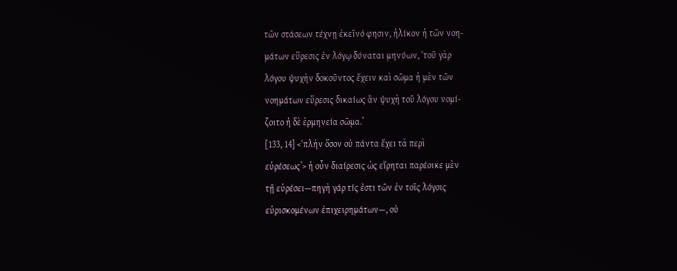τῶν στάσεων τέχνῃ ἐκεῖνό φησιν, ἡλίκον ἡ τῶν νοη-
μάτων εὕρεσις ἐν λόγῳ δύναται μηνύων, ‘τοῦ γὰρ
λόγου ψυχὴν δοκοῦντος ἔχειν καὶ σῶμα ἡ μὲν τῶν
νοημάτων εὕρεσις δικαίως ἂν ψυχὴ τοῦ λόγου νομί-
ζοιτο ἡ δὲ ἑρμηνεία σῶμα.’
[133, 14] <‘πλὴν ὅσον οὐ πάντα ἔχει τὰ περὶ
εὑρέσεως’> ἡ οὖν διαίρεσις ὡς εἴρηται παρέοικε μὲν
τῇ εὑρέσει—πηγὴ γάρ τίς ἐστι τῶν ἐν τοῖς λόγοις
εὑρισκομένων ἐπιχειρημάτων—, οὐ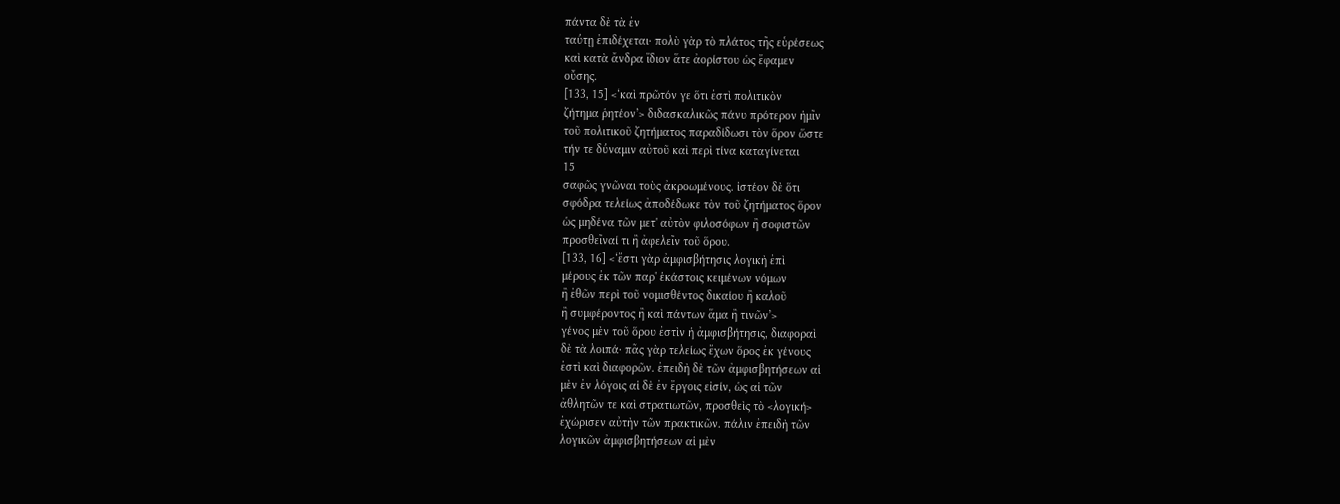πάντα δὲ τὰ ἐν
ταύτῃ ἐπιδέχεται· πολὺ γὰρ τὸ πλάτος τῆς εὑρέσεως
καὶ κατὰ ἄνδρα ἴδιον ἅτε ἀορίστου ὡς ἔφαμεν
οὔσης.
[133, 15] <‘καὶ πρῶτόν γε ὅτι ἐστὶ πολιτικὸν
ζήτημα ῥητέον’> διδασκαλικῶς πάνυ πρότερον ἡμῖν
τοῦ πολιτικοῦ ζητήματος παραδίδωσι τὸν ὅρον ὥστε
τήν τε δύναμιν αὐτοῦ καὶ περὶ τίνα καταγίνεται
15
σαφῶς γνῶναι τοὺς ἀκροωμένους. ἰστέον δὲ ὅτι
σφόδρα τελείως ἀποδέδωκε τὸν τοῦ ζητήματος ὅρον
ὡς μηδένα τῶν μετ' αὐτὸν φιλοσόφων ἢ σοφιστῶν
προσθεῖναί τι ἢ ἀφελεῖν τοῦ ὅρου.
[133, 16] <‘ἔστι γὰρ ἀμφισβήτησις λογικὴ ἐπὶ
μέρους ἐκ τῶν παρ' ἑκάστοις κειμένων νόμων
ἢ ἐθῶν περὶ τοῦ νομισθέντος δικαίου ἢ καλοῦ
ἢ συμφέροντος ἢ καὶ πάντων ἅμα ἢ τινῶν’>
γένος μὲν τοῦ ὅρου ἐστὶν ἡ ἀμφισβήτησις, διαφοραὶ
δὲ τὰ λοιπά· πᾶς γὰρ τελείως ἔχων ὅρος ἐκ γένους
ἐστὶ καὶ διαφορῶν. ἐπειδὴ δὲ τῶν ἀμφισβητήσεων αἱ
μὲν ἐν λόγοις αἱ δὲ ἐν ἔργοις εἰσίν, ὡς αἱ τῶν
ἀθλητῶν τε καὶ στρατιωτῶν, προσθεὶς τὸ <λογική>
ἐχώρισεν αὐτὴν τῶν πρακτικῶν. πάλιν ἐπειδὴ τῶν
λογικῶν ἀμφισβητήσεων αἱ μὲν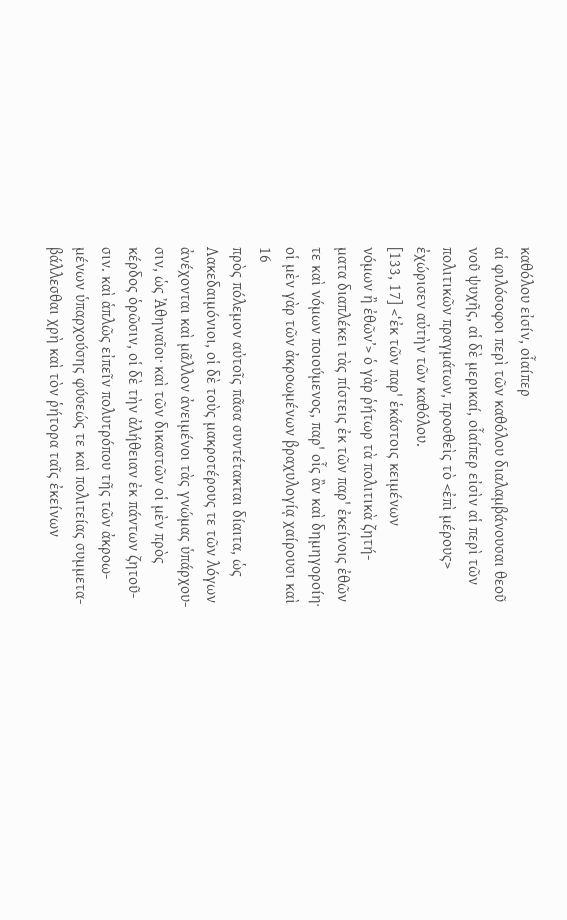καθόλου εἰσίν, οἷαίπερ
αἱ φιλόσοφοι περὶ τῶν καθόλου διαλαμβάνουσαι θεοῦ
νοῦ ψυχῆς, αἱ δὲ μερικαί, οἷαίπερ εἰσὶν αἱ περὶ τῶν
πολιτικῶν πραγμάτων, προσθεὶς τὸ <ἐπὶ μέρους>
ἐχώρισεν αὐτὴν τῶν καθόλου.
[133, 17] <‘ἐκ τῶν παρ' ἑκάστοις κειμένων
νόμων ἢ ἐθῶν’> ὁ γὰρ ῥήτωρ τὰ πολιτικὰ ζητή-
ματα διαπλέκει τὰς πίστεις ἐκ τῶν παρ' ἐκείνοις ἐθῶν
τε καὶ νόμων ποιούμενος, παρ' οἷς ἂν καὶ δημηγοροίη·
οἱ μὲν γὰρ τῶν ἀκροωμένων βραχυλογίᾳ χαίρουσι καὶ
16
πρὸς πόλεμον αὐτοῖς πᾶσα συντέτακται δίαιτα, ὡς
Λακεδαιμόνιοι, οἱ δὲ τοὺς μακροτέρους τε τῶν λόγων
ἀνέχονται καὶ μᾶλλον ἀνειμένοι τὰς γνώμας ὑπάρχου-
σιν, ὡς Ἀθηναῖοι· καὶ τῶν δικαστῶν οἱ μὲν πρὸς
κέρδος ὁρῶσιν, οἱ δὲ τὴν ἀλήθειαν ἐκ πάντων ζητοῦ-
σιν. καὶ ἁπλῶς εἰπεῖν πολυτρόπου τῆς τῶν ἀκροω-
μένων ὑπαρχούσης φύσεώς τε καὶ πολιτείας συμμετα-
βάλλεσθαι χρὴ καὶ τὸν ῥήτορα ταῖς ἐκείνων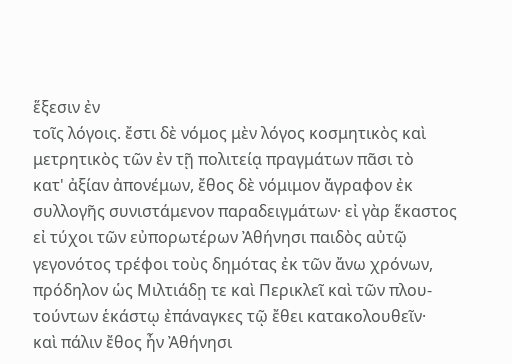ἕξεσιν ἐν
τοῖς λόγοις. ἔστι δὲ νόμος μὲν λόγος κοσμητικὸς καὶ
μετρητικὸς τῶν ἐν τῇ πολιτείᾳ πραγμάτων πᾶσι τὸ
κατ' ἀξίαν ἀπονέμων, ἔθος δὲ νόμιμον ἄγραφον ἐκ
συλλογῆς συνιστάμενον παραδειγμάτων· εἰ γὰρ ἕκαστος
εἰ τύχοι τῶν εὐπορωτέρων Ἀθήνησι παιδὸς αὐτῷ
γεγονότος τρέφοι τοὺς δημότας ἐκ τῶν ἄνω χρόνων,
πρόδηλον ὡς Μιλτιάδῃ τε καὶ Περικλεῖ καὶ τῶν πλου-
τούντων ἑκάστῳ ἐπάναγκες τῷ ἔθει κατακολουθεῖν·
καὶ πάλιν ἔθος ἦν Ἀθήνησι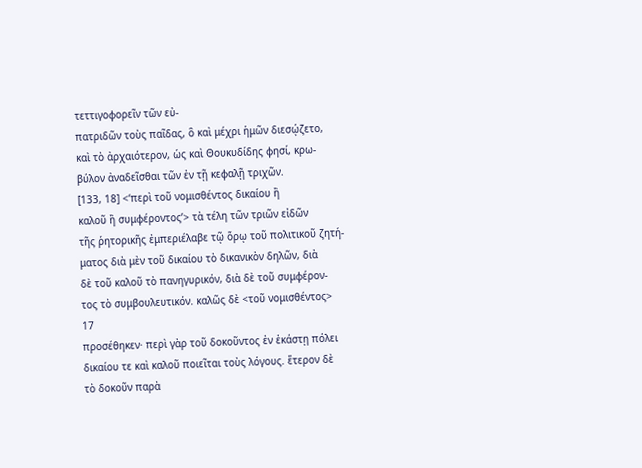τεττιγοφορεῖν τῶν εὐ-
πατριδῶν τοὺς παῖδας, ὃ καὶ μέχρι ἡμῶν διεσῴζετο,
καὶ τὸ ἀρχαιότερον, ὡς καὶ Θουκυδίδης φησί, κρω-
βύλον ἀναδεῖσθαι τῶν ἐν τῇ κεφαλῇ τριχῶν.
[133, 18] <‘περὶ τοῦ νομισθέντος δικαίου ἢ
καλοῦ ἢ συμφέροντος’> τὰ τέλη τῶν τριῶν εἰδῶν
τῆς ῥητορικῆς ἐμπεριέλαβε τῷ ὅρῳ τοῦ πολιτικοῦ ζητή-
ματος διὰ μὲν τοῦ δικαίου τὸ δικανικὸν δηλῶν, διὰ
δὲ τοῦ καλοῦ τὸ πανηγυρικόν, διὰ δὲ τοῦ συμφέρον-
τος τὸ συμβουλευτικόν. καλῶς δὲ <τοῦ νομισθέντος>
17
προσέθηκεν· περὶ γὰρ τοῦ δοκοῦντος ἐν ἑκάστῃ πόλει
δικαίου τε καὶ καλοῦ ποιεῖται τοὺς λόγους. ἕτερον δὲ
τὸ δοκοῦν παρὰ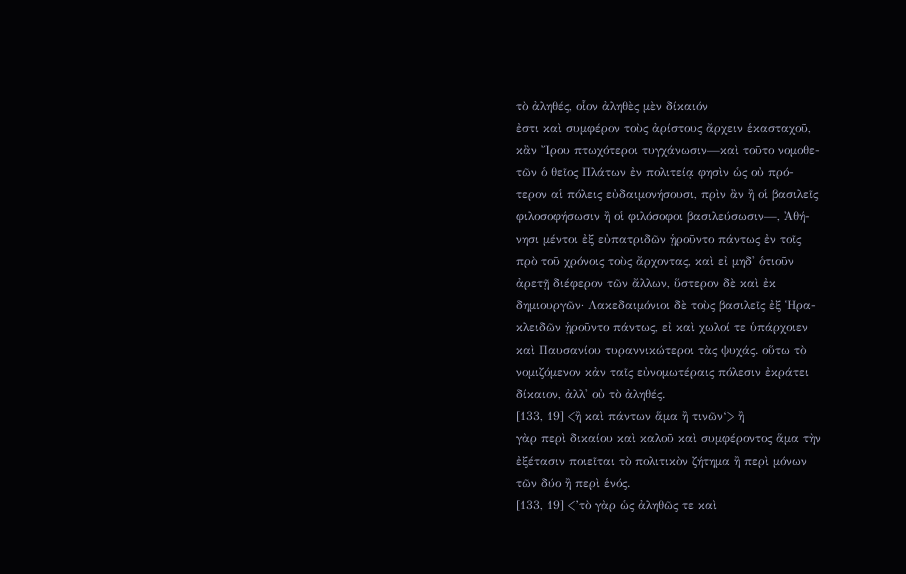τὸ ἀληθές, οἷον ἀληθὲς μὲν δίκαιόν
ἐστι καὶ συμφέρον τοὺς ἀρίστους ἄρχειν ἑκασταχοῦ,
κἂν Ἴρου πτωχότεροι τυγχάνωσιν—καὶ τοῦτο νομοθε-
τῶν ὁ θεῖος Πλάτων ἐν πολιτείᾳ φησὶν ὡς οὐ πρό-
τερον αἱ πόλεις εὐδαιμονήσουσι, πρὶν ἂν ἢ οἱ βασιλεῖς
φιλοσοφήσωσιν ἢ οἱ φιλόσοφοι βασιλεύσωσιν—, Ἀθή-
νησι μέντοι ἐξ εὐπατριδῶν ᾑροῦντο πάντως ἐν τοῖς
πρὸ τοῦ χρόνοις τοὺς ἄρχοντας, καὶ εἰ μηδ' ὁτιοῦν
ἀρετῇ διέφερον τῶν ἄλλων, ὕστερον δὲ καὶ ἐκ
δημιουργῶν· Λακεδαιμόνιοι δὲ τοὺς βασιλεῖς ἐξ Ἡρα-
κλειδῶν ᾑροῦντο πάντως, εἰ καὶ χωλοί τε ὑπάρχοιεν
καὶ Παυσανίου τυραννικώτεροι τὰς ψυχάς. οὕτω τὸ
νομιζόμενον κἀν ταῖς εὐνομωτέραις πόλεσιν ἐκράτει
δίκαιον, ἀλλ' οὐ τὸ ἀληθές.
[133, 19] <ἢ καὶ πάντων ἅμα ἢ τινῶν‘> ἢ
γὰρ περὶ δικαίου καὶ καλοῦ καὶ συμφέροντος ἅμα τὴν
ἐξέτασιν ποιεῖται τὸ πολιτικὸν ζήτημα ἢ περὶ μόνων
τῶν δύο ἢ περὶ ἑνός.
[133, 19] <’τὸ γὰρ ὡς ἀληθῶς τε καὶ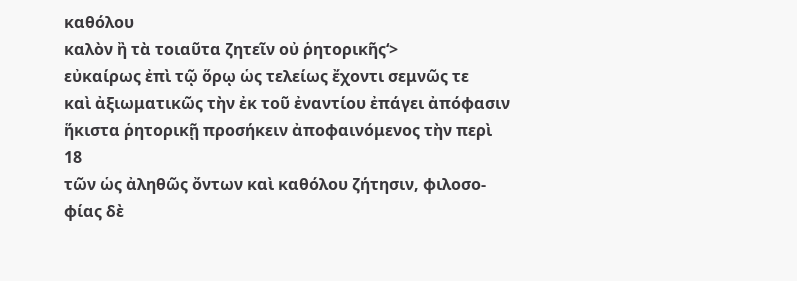καθόλου
καλὸν ἢ τὰ τοιαῦτα ζητεῖν οὐ ῥητορικῆς‘>
εὐκαίρως ἐπὶ τῷ ὅρῳ ὡς τελείως ἔχοντι σεμνῶς τε
καὶ ἀξιωματικῶς τὴν ἐκ τοῦ ἐναντίου ἐπάγει ἀπόφασιν
ἥκιστα ῥητορικῇ προσήκειν ἀποφαινόμενος τὴν περὶ
18
τῶν ὡς ἀληθῶς ὄντων καὶ καθόλου ζήτησιν, φιλοσο-
φίας δὲ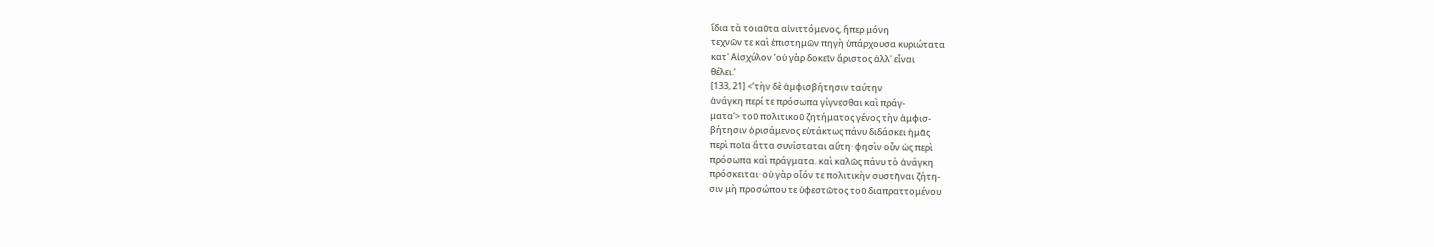ἴδια τὰ τοιαῦτα αἰνιττόμενος, ἥπερ μόνη
τεχνῶν τε καὶ ἐπιστημῶν πηγὴ ὑπάρχουσα κυριώτατα
κατ' Αἰσχύλον ’οὐ γὰρ δοκεῖν ἄριστος ἀλλ' εἶναι
θέλει.‘
[133, 21] <’τὴν δὲ ἀμφισβήτησιν ταύτην
ἀνάγκη περί τε πρόσωπα γίγνεσθαι καὶ πράγ-
ματα‘> τοῦ πολιτικοῦ ζητήματος γένος τὴν ἀμφισ-
βήτησιν ὁρισάμενος εὐτάκτως πάνυ διδάσκει ἡμᾶς
περὶ ποῖα ἄττα συνίσταται αὕτη· φησὶν οὖν ὡς περὶ
πρόσωπα καὶ πράγματα. καὶ καλῶς πάνυ τὸ ἀνάγκη
πρόσκειται· οὐ γὰρ οἷόν τε πολιτικὴν συστῆναι ζήτη-
σιν μὴ προσώπου τε ὑφεστῶτος τοῦ διαπραττομένου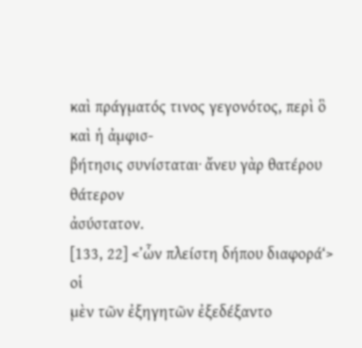καὶ πράγματός τινος γεγονότος, περὶ ὃ καὶ ἡ ἀμφισ-
βήτησις συνίσταται· ἄνευ γὰρ θατέρου θάτερον
ἀσύστατον.
[133, 22] <’ὧν πλείστη δήπου διαφορά‘> οἱ
μὲν τῶν ἐξηγητῶν ἐξεδέξαντο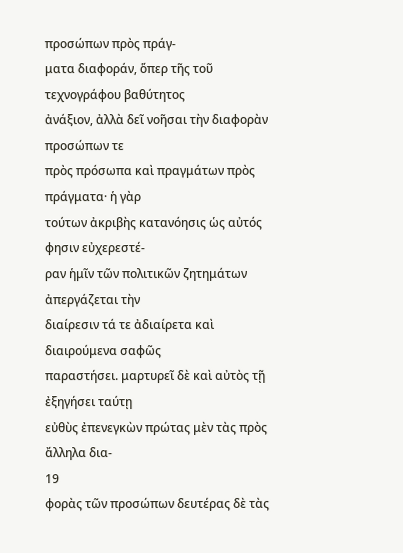προσώπων πρὸς πράγ-
ματα διαφοράν, ὅπερ τῆς τοῦ τεχνογράφου βαθύτητος
ἀνάξιον, ἀλλὰ δεῖ νοῆσαι τὴν διαφορὰν προσώπων τε
πρὸς πρόσωπα καὶ πραγμάτων πρὸς πράγματα· ἡ γὰρ
τούτων ἀκριβὴς κατανόησις ὡς αὐτός φησιν εὐχερεστέ-
ραν ἡμῖν τῶν πολιτικῶν ζητημάτων ἀπεργάζεται τὴν
διαίρεσιν τά τε ἀδιαίρετα καὶ διαιρούμενα σαφῶς
παραστήσει. μαρτυρεῖ δὲ καὶ αὐτὸς τῇ ἐξηγήσει ταύτῃ
εὐθὺς ἐπενεγκὼν πρώτας μὲν τὰς πρὸς ἄλληλα δια-
19
φορὰς τῶν προσώπων δευτέρας δὲ τὰς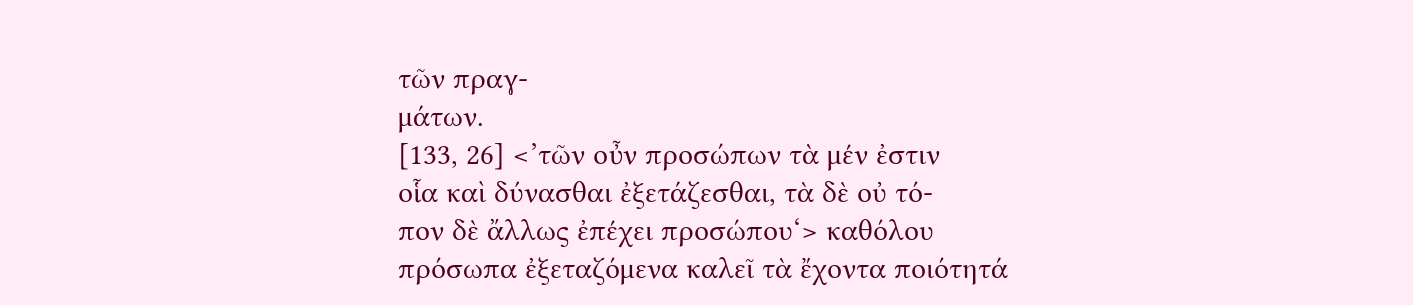τῶν πραγ-
μάτων.
[133, 26] <’τῶν οὖν προσώπων τὰ μέν ἐστιν
οἷα καὶ δύνασθαι ἐξετάζεσθαι, τὰ δὲ οὐ τό-
πον δὲ ἄλλως ἐπέχει προσώπου‘> καθόλου
πρόσωπα ἐξεταζόμενα καλεῖ τὰ ἔχοντα ποιότητά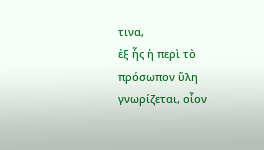τινα,
ἐξ ἧς ἡ περὶ τὸ πρόσωπον ὕλη γνωρίζεται, οἷον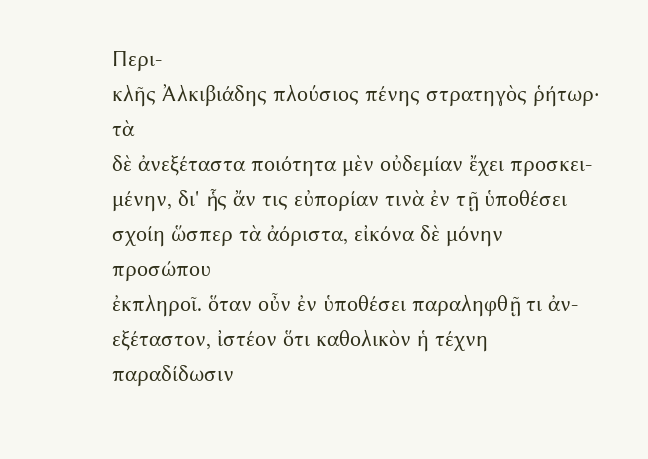Περι-
κλῆς Ἀλκιβιάδης πλούσιος πένης στρατηγὸς ῥήτωρ· τὰ
δὲ ἀνεξέταστα ποιότητα μὲν οὐδεμίαν ἔχει προσκει-
μένην, δι' ἧς ἄν τις εὐπορίαν τινὰ ἐν τῇ ὑποθέσει
σχοίη ὥσπερ τὰ ἀόριστα, εἰκόνα δὲ μόνην προσώπου
ἐκπληροῖ. ὅταν οὖν ἐν ὑποθέσει παραληφθῇ τι ἀν-
εξέταστον, ἰστέον ὅτι καθολικὸν ἡ τέχνη παραδίδωσιν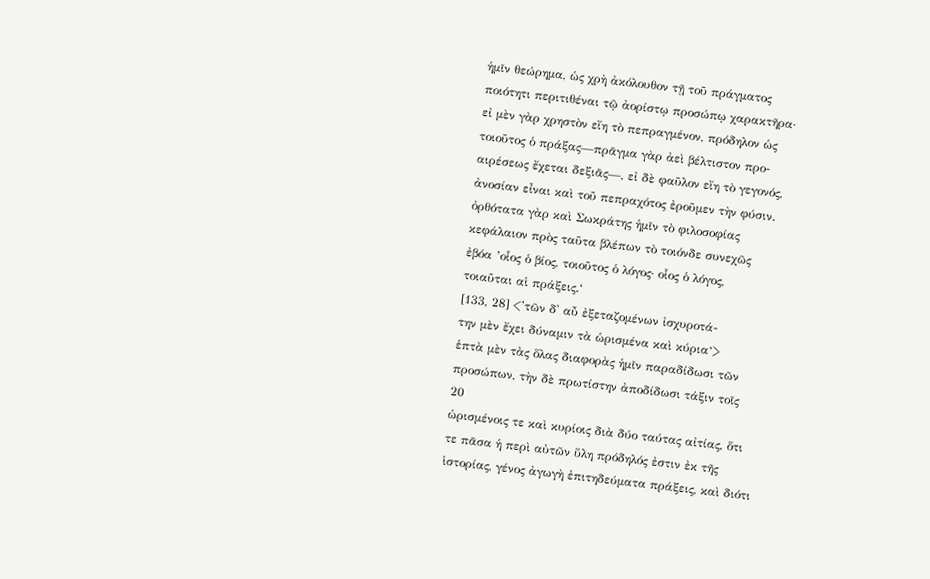ἡμῖν θεώρημα, ὡς χρὴ ἀκόλουθον τῇ τοῦ πράγματος
ποιότητι περιτιθέναι τῷ ἀορίστῳ προσώπῳ χαρακτῆρα·
εἰ μὲν γὰρ χρηστὸν εἴη τὸ πεπραγμένον, πρόδηλον ὡς
τοιοῦτος ὁ πράξας—πρᾶγμα γὰρ ἀεὶ βέλτιστον προ-
αιρέσεως ἔχεται δεξιᾶς—, εἰ δὲ φαῦλον εἴη τὸ γεγονός,
ἀνοσίαν εἶναι καὶ τοῦ πεπραχότος ἐροῦμεν τὴν φύσιν.
ὀρθότατα γὰρ καὶ Σωκράτης ἡμῖν τὸ φιλοσοφίας
κεφάλαιον πρὸς ταῦτα βλέπων τὸ τοιόνδε συνεχῶς
ἐβόα ’οἷος ὁ βίος, τοιοῦτος ὁ λόγος· οἷος ὁ λόγος,
τοιαῦται αἱ πράξεις.‘
[133, 28] <’τῶν δ' αὖ ἐξεταζομένων ἰσχυροτά-
την μὲν ἔχει δύναμιν τὰ ὡρισμένα καὶ κύρια‘>
ἑπτὰ μὲν τὰς ὅλας διαφορὰς ἡμῖν παραδίδωσι τῶν
προσώπων, τὴν δὲ πρωτίστην ἀποδίδωσι τάξιν τοῖς
20
ὡρισμένοις τε καὶ κυρίοις διὰ δύο ταύτας αἰτίας, ὅτι
τε πᾶσα ἡ περὶ αὐτῶν ὕλη πρόδηλός ἐστιν ἐκ τῆς
ἱστορίας, γένος ἀγωγὴ ἐπιτηδεύματα πράξεις, καὶ διότι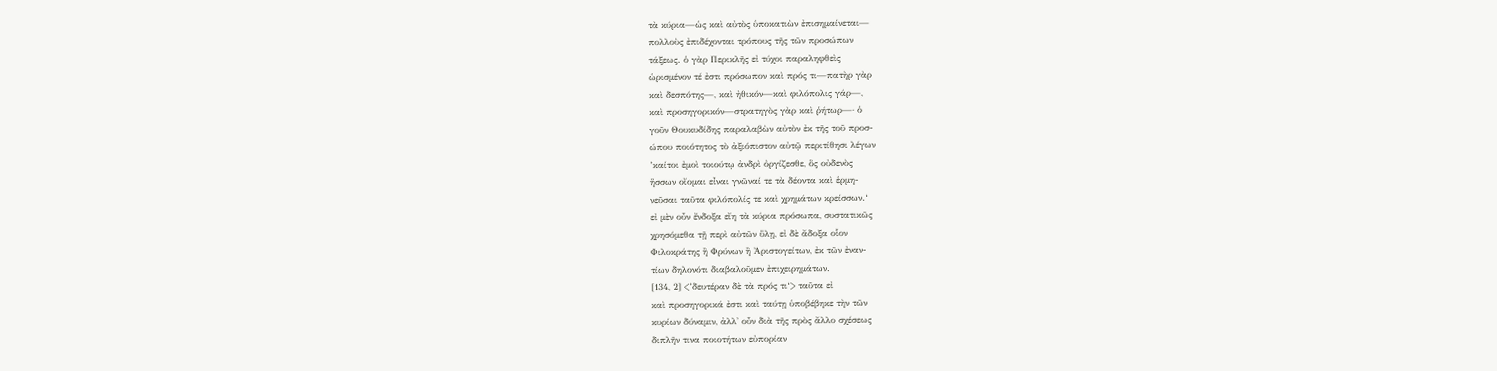τὰ κύρια—ὡς καὶ αὐτὸς ὑποκατιὼν ἐπισημαίνεται—
πολλοὺς ἐπιδέχονται τρόπους τῆς τῶν προσώπων
τάξεως. ὁ γὰρ Περικλῆς εἰ τύχοι παραληφθεὶς
ὡρισμένον τέ ἐστι πρόσωπον καὶ πρός τι—πατὴρ γὰρ
καὶ δεσπότης—, καὶ ἠθικόν—καὶ φιλόπολις γάρ—,
καὶ προσηγορικόν—στρατηγὸς γὰρ καὶ ῥήτωρ—· ὁ
γοῦν Θουκυδίδης παραλαβὼν αὐτὸν ἐκ τῆς τοῦ προσ-
ώπου ποιότητος τὸ ἀξιόπιστον αὐτῷ περιτίθησι λέγων
’καίτοι ἐμοὶ τοιούτῳ ἀνδρὶ ὀργίζεσθε, ὃς οὐδενὸς
ἥσσων οἴομαι εἶναι γνῶναί τε τὰ δέοντα καὶ ἑρμη-
νεῦσαι ταῦτα φιλόπολίς τε καὶ χρημάτων κρείσσων.‘
εἰ μὲν οὖν ἔνδοξα εἴη τὰ κύρια πρόσωπα, συστατικῶς
χρησόμεθα τῇ περὶ αὐτῶν ὕλῃ, εἰ δὲ ἄδοξα οἷον
Φιλοκράτης ἢ Φρύνων ἢ Ἀριστογείτων, ἐκ τῶν ἐναν-
τίων δηλονότι διαβαλοῦμεν ἐπιχειρημάτων.
[134, 2] <’δευτέραν δὲ τὰ πρός τι‘> ταῦτα εἰ
καὶ προσηγορικά ἐστι καὶ ταύτῃ ὑποβέβηκε τὴν τῶν
κυρίων δύναμιν, ἀλλ' οὖν διὰ τῆς πρὸς ἄλλο σχέσεως
διπλῆν τινα ποιοτήτων εὐπορίαν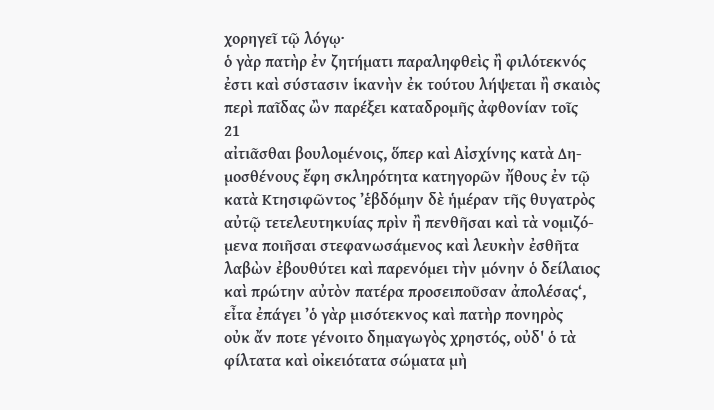χορηγεῖ τῷ λόγῳ·
ὁ γὰρ πατὴρ ἐν ζητήματι παραληφθεὶς ἢ φιλότεκνός
ἐστι καὶ σύστασιν ἱκανὴν ἐκ τούτου λήψεται ἢ σκαιὸς
περὶ παῖδας ὢν παρέξει καταδρομῆς ἀφθονίαν τοῖς
21
αἰτιᾶσθαι βουλομένοις, ὅπερ καὶ Αἰσχίνης κατὰ Δη-
μοσθένους ἔφη σκληρότητα κατηγορῶν ἤθους ἐν τῷ
κατὰ Κτησιφῶντος ’ἑβδόμην δὲ ἡμέραν τῆς θυγατρὸς
αὐτῷ τετελευτηκυίας πρὶν ἢ πενθῆσαι καὶ τὰ νομιζό-
μενα ποιῆσαι στεφανωσάμενος καὶ λευκὴν ἐσθῆτα
λαβὼν ἐβουθύτει καὶ παρενόμει τὴν μόνην ὁ δείλαιος
καὶ πρώτην αὐτὸν πατέρα προσειποῦσαν ἀπολέσας‘,
εἶτα ἐπάγει ’ὁ γὰρ μισότεκνος καὶ πατὴρ πονηρὸς
οὐκ ἄν ποτε γένοιτο δημαγωγὸς χρηστός, οὐδ' ὁ τὰ
φίλτατα καὶ οἰκειότατα σώματα μὴ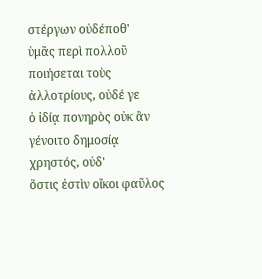στέργων οὐδέποθ'
ὑμᾶς περὶ πολλοῦ ποιήσεται τοὺς ἀλλοτρίους, οὐδέ γε
ὁ ἰδίᾳ πονηρὸς οὐκ ἂν γένοιτο δημοσίᾳ χρηστός, οὐδ'
ὅστις ἐστὶν οἴκοι φαῦλος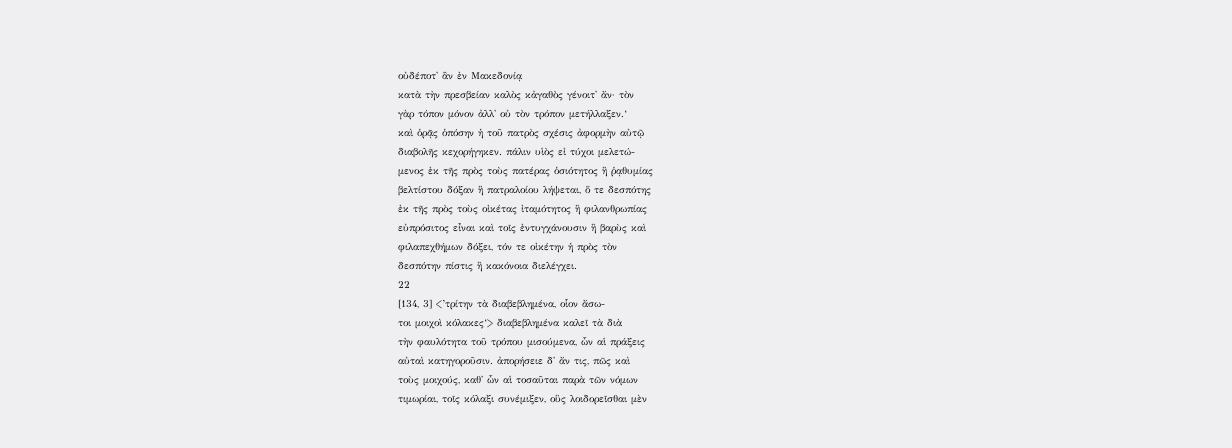οὐδέποτ' ἂν ἐν Μακεδονίᾳ
κατὰ τὴν πρεσβείαν καλὸς κἀγαθὸς γένοιτ' ἄν· τὸν
γὰρ τόπον μόνον ἀλλ' οὐ τὸν τρόπον μετήλλαξεν.‘
καὶ ὁρᾷς ὁπόσην ἡ τοῦ πατρὸς σχέσις ἀφορμὴν αὐτῷ
διαβολῆς κεχορήγηκεν. πάλιν υἱὸς εἰ τύχοι μελετώ-
μενος ἐκ τῆς πρὸς τοὺς πατέρας ὁσιότητος ἢ ῥᾳθυμίας
βελτίστου δόξαν ἢ πατραλοίου λήψεται, ὅ τε δεσπότης
ἐκ τῆς πρὸς τοὺς οἰκέτας ἰταμότητος ἢ φιλανθρωπίας
εὐπρόσιτος εἶναι καὶ τοῖς ἐντυγχάνουσιν ἢ βαρὺς καὶ
φιλαπεχθήμων δόξει, τόν τε οἰκέτην ἡ πρὸς τὸν
δεσπότην πίστις ἢ κακόνοια διελέγχει.
22
[134, 3] <’τρίτην τὰ διαβεβλημένα, οἷον ἄσω-
τοι μοιχοὶ κόλακες‘> διαβεβλημένα καλεῖ τὰ διὰ
τὴν φαυλότητα τοῦ τρόπου μισούμενα, ὧν αἱ πράξεις
αὐταὶ κατηγοροῦσιν. ἀπορήσειε δ' ἄν τις, πῶς καὶ
τοὺς μοιχούς, καθ' ὧν αἱ τοσαῦται παρὰ τῶν νόμων
τιμωρίαι, τοῖς κόλαξι συνέμιξεν, οὓς λοιδορεῖσθαι μὲν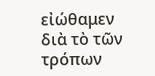εἰώθαμεν διὰ τὸ τῶν τρόπων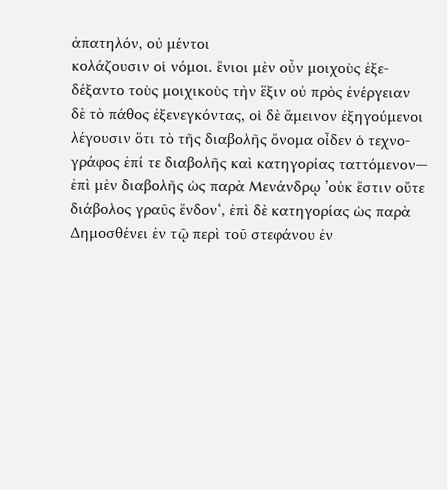ἀπατηλόν, οὐ μέντοι
κολάζουσιν οἱ νόμοι. ἔνιοι μὲν οὖν μοιχοὺς ἐξε-
δέξαντο τοὺς μοιχικοὺς τὴν ἕξιν οὐ πρὸς ἐνέργειαν
δὲ τὸ πάθος ἐξενεγκόντας, οἱ δὲ ἄμεινον ἐξηγούμενοι
λέγουσιν ὅτι τὸ τῆς διαβολῆς ὄνομα οἶδεν ὁ τεχνο-
γράφος ἐπί τε διαβολῆς καὶ κατηγορίας ταττόμενον—
ἐπὶ μὲν διαβολῆς ὡς παρὰ Μενάνδρῳ ’οὐκ ἔστιν οὔτε
διάβολος γραῦς ἔνδον‘, ἐπὶ δὲ κατηγορίας ὡς παρὰ
Δημοσθένει ἐν τῷ περὶ τοῦ στεφάνου ἐν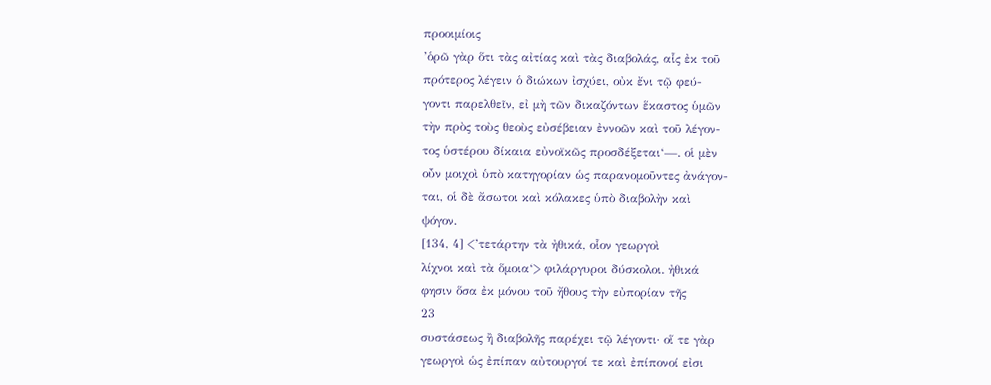προοιμίοις
’ὁρῶ γὰρ ὅτι τὰς αἰτίας καὶ τὰς διαβολάς, αἷς ἐκ τοῦ
πρότερος λέγειν ὁ διώκων ἰσχύει, οὐκ ἔνι τῷ φεύ-
γοντι παρελθεῖν, εἰ μὴ τῶν δικαζόντων ἕκαστος ὑμῶν
τὴν πρὸς τοὺς θεοὺς εὐσέβειαν ἐννοῶν καὶ τοῦ λέγον-
τος ὑστέρου δίκαια εὐνοϊκῶς προσδέξεται‘—. οἱ μὲν
οὖν μοιχοὶ ὑπὸ κατηγορίαν ὡς παρανομοῦντες ἀνάγον-
ται, οἱ δὲ ἄσωτοι καὶ κόλακες ὑπὸ διαβολὴν καὶ
ψόγον.
[134, 4] <’τετάρτην τὰ ἠθικά, οἷον γεωργοὶ
λίχνοι καὶ τὰ ὅμοια‘> φιλάργυροι δύσκολοι. ἠθικά
φησιν ὅσα ἐκ μόνου τοῦ ἤθους τὴν εὐπορίαν τῆς
23
συστάσεως ἢ διαβολῆς παρέχει τῷ λέγοντι· οἵ τε γὰρ
γεωργοὶ ὡς ἐπίπαν αὐτουργοί τε καὶ ἐπίπονοί εἰσι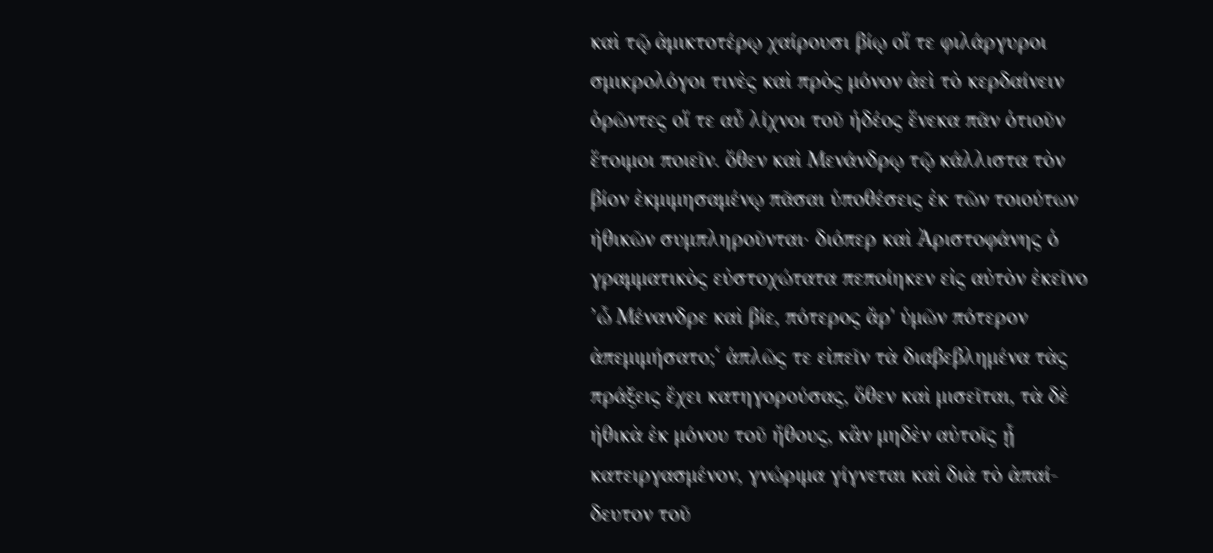καὶ τῷ ἀμικτοτέρῳ χαίρουσι βίῳ οἵ τε φιλάργυροι
σμικρολόγοι τινὲς καὶ πρὸς μόνον ἀεὶ τὸ κερδαίνειν
ὁρῶντες οἵ τε αὖ λίχνοι τοῦ ἡδέος ἕνεκα πᾶν ὁτιοῦν
ἕτοιμοι ποιεῖν. ὅθεν καὶ Μενάνδρῳ τῷ κάλλιστα τὸν
βίον ἐκμιμησαμένῳ πᾶσαι ὑποθέσεις ἐκ τῶν τοιούτων
ἠθικῶν συμπληροῦνται· διόπερ καὶ Ἀριστοφάνης ὁ
γραμματικὸς εὐστοχώτατα πεποίηκεν εἰς αὐτὸν ἐκεῖνο
’ὦ Μένανδρε καὶ βίε, πότερος ἄρ' ὑμῶν πότερον
ἀπεμιμήσατο;‘ ἁπλῶς τε εἰπεῖν τὰ διαβεβλημένα τὰς
πράξεις ἔχει κατηγορούσας, ὅθεν καὶ μισεῖται, τὰ δὲ
ἠθικὰ ἐκ μόνου τοῦ ἤθους, κἂν μηδὲν αὐτοῖς ᾖ
κατειργασμένον, γνώριμα γίγνεται καὶ διὰ τὸ ἀπαί-
δευτον τοῦ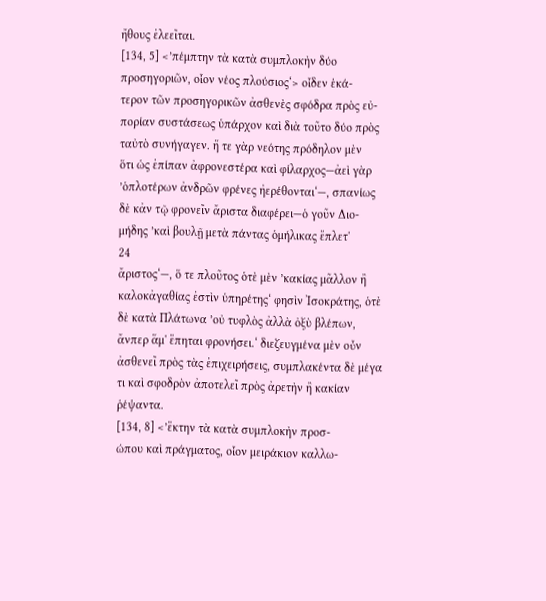ἤθους ἐλεεῖται.
[134, 5] <’πέμπτην τὰ κατὰ συμπλοκὴν δύο
προσηγοριῶν, οἷον νέος πλούσιος‘> οἶδεν ἑκά-
τερον τῶν προσηγορικῶν ἀσθενὲς σφόδρα πρὸς εὐ-
πορίαν συστάσεως ὑπάρχον καὶ διὰ τοῦτο δύο πρὸς
ταὐτὸ συνήγαγεν. ἥ τε γὰρ νεότης πρόδηλον μὲν
ὅτι ὡς ἐπίπαν ἀφρονεστέρα καὶ φίλαρχος—ἀεὶ γὰρ
’ὁπλοτέρων ἀνδρῶν φρένες ἠερέθονται‘—, σπανίως
δὲ κἀν τῷ φρονεῖν ἄριστα διαφέρει—ὁ γοῦν Διο-
μήδης ’καὶ βουλῇ μετὰ πάντας ὁμήλικας ἔπλετ'
24
ἄριστος‘—, ὅ τε πλοῦτος ὁτὲ μὲν ’κακίας μᾶλλον ἢ
καλοκἀγαθίας ἐστὶν ὑπηρέτης‘ φησὶν Ἰσοκράτης, ὁτὲ
δὲ κατὰ Πλάτωνα ’οὐ τυφλὸς ἀλλὰ ὀξὺ βλέπων,
ἄνπερ ἅμ' ἕπηται φρονήσει.‘ διεζευγμένα μὲν οὖν
ἀσθενεῖ πρὸς τὰς ἐπιχειρήσεις, συμπλακέντα δὲ μέγα
τι καὶ σφοδρὸν ἀποτελεῖ πρὸς ἀρετὴν ἢ κακίαν
ῥέψαντα.
[134, 8] <’ἕκτην τὰ κατὰ συμπλοκὴν προσ-
ώπου καὶ πράγματος, οἷον μειράκιον καλλω-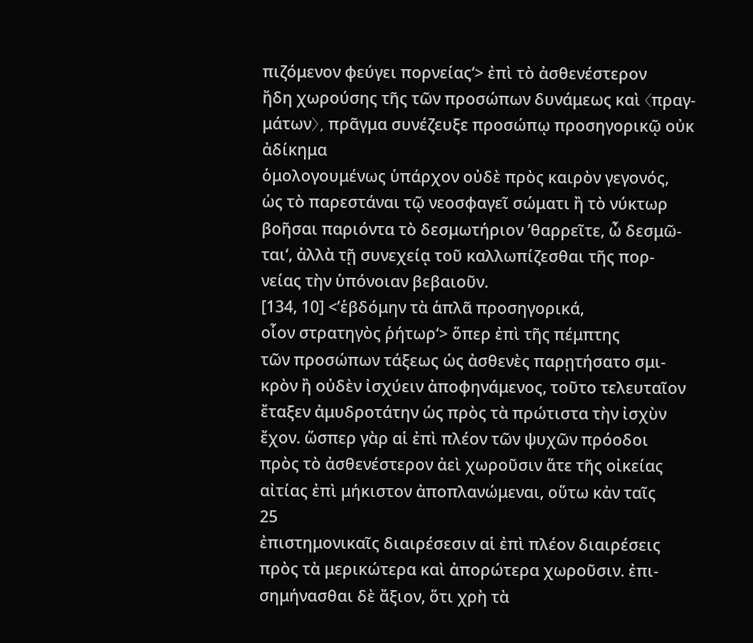πιζόμενον φεύγει πορνείας‘> ἐπὶ τὸ ἀσθενέστερον
ἤδη χωρούσης τῆς τῶν προσώπων δυνάμεως καὶ 〈πραγ-
μάτων〉, πρᾶγμα συνέζευξε προσώπῳ προσηγορικῷ οὐκ ἀδίκημα
ὁμολογουμένως ὑπάρχον οὐδὲ πρὸς καιρὸν γεγονός,
ὡς τὸ παρεστάναι τῷ νεοσφαγεῖ σώματι ἢ τὸ νύκτωρ
βοῆσαι παριόντα τὸ δεσμωτήριον ’θαρρεῖτε, ὦ δεσμῶ-
ται‘, ἀλλὰ τῇ συνεχείᾳ τοῦ καλλωπίζεσθαι τῆς πορ-
νείας τὴν ὑπόνοιαν βεβαιοῦν.
[134, 10] <’ἑβδόμην τὰ ἁπλᾶ προσηγορικά,
οἷον στρατηγὸς ῥήτωρ‘> ὅπερ ἐπὶ τῆς πέμπτης
τῶν προσώπων τάξεως ὡς ἀσθενὲς παρῃτήσατο σμι-
κρὸν ἢ οὐδὲν ἰσχύειν ἀποφηνάμενος, τοῦτο τελευταῖον
ἔταξεν ἀμυδροτάτην ὡς πρὸς τὰ πρώτιστα τὴν ἰσχὺν
ἔχον. ὥσπερ γὰρ αἱ ἐπὶ πλέον τῶν ψυχῶν πρόοδοι
πρὸς τὸ ἀσθενέστερον ἀεὶ χωροῦσιν ἅτε τῆς οἰκείας
αἰτίας ἐπὶ μήκιστον ἀποπλανώμεναι, οὕτω κἀν ταῖς
25
ἐπιστημονικαῖς διαιρέσεσιν αἱ ἐπὶ πλέον διαιρέσεις
πρὸς τὰ μερικώτερα καὶ ἀπορώτερα χωροῦσιν. ἐπι-
σημήνασθαι δὲ ἄξιον, ὅτι χρὴ τὰ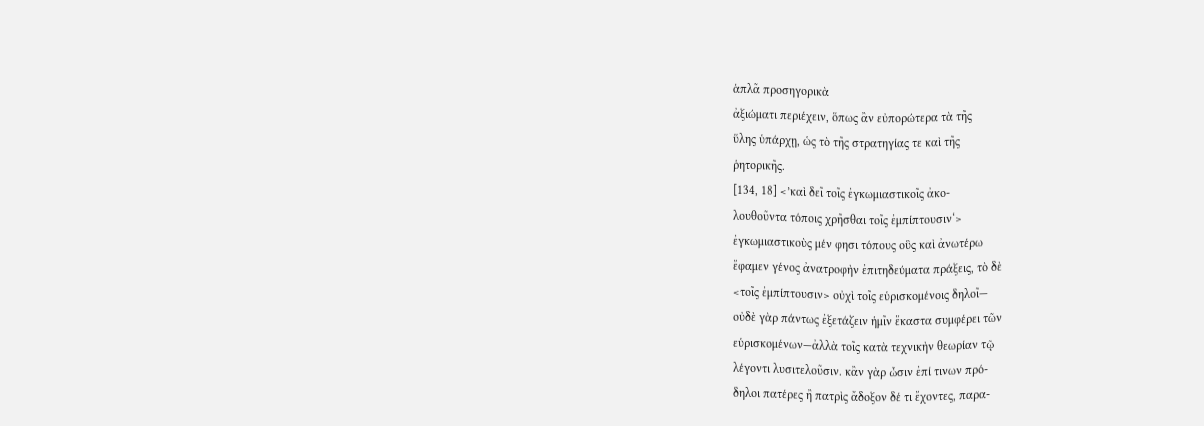ἁπλᾶ προσηγορικὰ
ἀξιώματι περιέχειν, ὅπως ἂν εὐπορώτερα τὰ τῆς
ὕλης ὑπάρχῃ, ὡς τὸ τῆς στρατηγίας τε καὶ τῆς
ῥητορικῆς.
[134, 18] <’καὶ δεῖ τοῖς ἐγκωμιαστικοῖς ἀκο-
λουθοῦντα τόποις χρῆσθαι τοῖς ἐμπίπτουσιν‘>
ἐγκωμιαστικοὺς μέν φησι τόπους οὓς καὶ ἀνωτέρω
ἔφαμεν γένος ἀνατροφὴν ἐπιτηδεύματα πράξεις, τὸ δὲ
<τοῖς ἐμπίπτουσιν> οὐχὶ τοῖς εὑρισκομένοις δηλοῖ—
οὐδὲ γὰρ πάντως ἐξετάζειν ἡμῖν ἕκαστα συμφέρει τῶν
εὑρισκομένων—ἀλλὰ τοῖς κατὰ τεχνικὴν θεωρίαν τῷ
λέγοντι λυσιτελοῦσιν. κἂν γὰρ ὦσιν ἐπί τινων πρό-
δηλοι πατέρες ἢ πατρὶς ἄδοξον δέ τι ἔχοντες, παρα-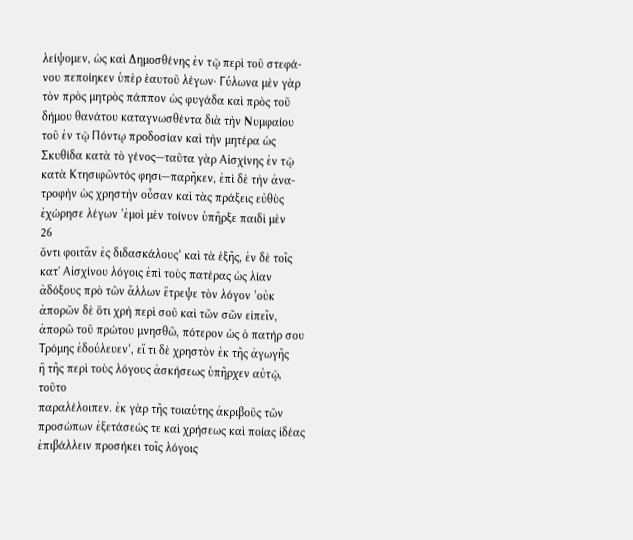λείψομεν, ὡς καὶ Δημοσθένης ἐν τῷ περὶ τοῦ στεφά-
νου πεποίηκεν ὑπὲρ ἑαυτοῦ λέγων· Γύλωνα μὲν γὰρ
τὸν πρὸς μητρὸς πάππον ὡς φυγάδα καὶ πρὸς τοῦ
δήμου θανάτου καταγνωσθέντα διὰ τὴν Νυμφαίου
τοῦ ἐν τῷ Πόντῳ προδοσίαν καὶ τὴν μητέρα ὡς
Σκυθίδα κατὰ τὸ γένος—ταῦτα γὰρ Αἰσχίνης ἐν τῷ
κατὰ Κτησιφῶντός φησι—παρῆκεν, ἐπὶ δὲ τὴν ἀνα-
τροφὴν ὡς χρηστὴν οὖσαν καὶ τὰς πράξεις εὐθὺς
ἐχώρησε λέγων ’ἐμοὶ μὲν τοίνυν ὑπῆρξε παιδὶ μὲν
26
ὄντι φοιτᾶν ἐς διδασκάλους‘ καὶ τὰ ἑξῆς, ἐν δὲ τοῖς
κατ' Αἰσχίνου λόγοις ἐπὶ τοὺς πατέρας ὡς λίαν
ἀδόξους πρὸ τῶν ἄλλων ἔτρεψε τὸν λόγον ’οὐκ
ἀπορῶν δὲ ὅτι χρὴ περὶ σοῦ καὶ τῶν σῶν εἰπεῖν,
ἀπορῶ τοῦ πρώτου μνησθῶ, πότερον ὡς ὁ πατήρ σου
Τρόμης ἐδούλευεν‘, εἴ τι δὲ χρηστὸν ἐκ τῆς ἀγωγῆς
ἢ τῆς περὶ τοὺς λόγους ἀσκήσεως ὑπῆρχεν αὐτῷ, τοῦτο
παραλέλοιπεν. ἐκ γὰρ τῆς τοιαύτης ἀκριβοῦς τῶν
προσώπων ἐξετάσεώς τε καὶ χρήσεως καὶ ποίας ἰδέας
ἐπιβάλλειν προσήκει τοῖς λόγοις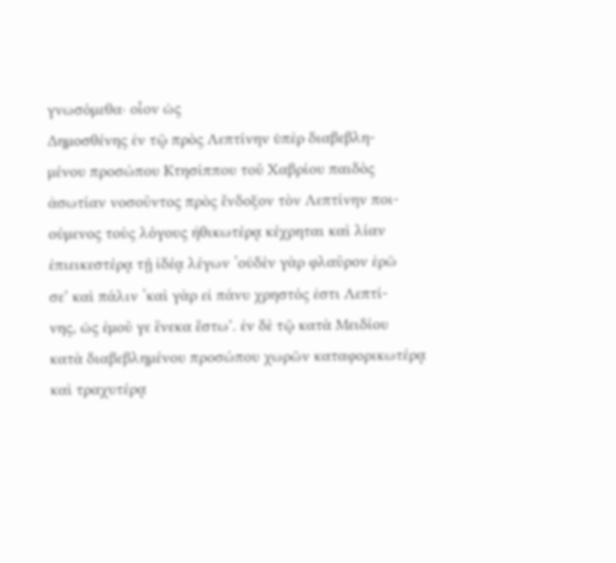γνωσόμεθα· οἷον ὡς
Δημοσθένης ἐν τῷ πρὸς Λεπτίνην ὑπὲρ διαβεβλη-
μένου προσώπου Κτησίππου τοῦ Χαβρίου παιδὸς
ἀσωτίαν νοσοῦντος πρὸς ἔνδοξον τὸν Λεπτίνην ποι-
ούμενος τοὺς λόγους ἠθικωτέρᾳ κέχρηται καὶ λίαν
ἐπιεικεστέρᾳ τῇ ἰδέᾳ λέγων ’οὐδὲν γὰρ φλαῦρον ἐρῶ
σε‘ καὶ πάλιν ’καὶ γὰρ εἰ πάνυ χρηστός ἐστι Λεπτί-
νης, ὡς ἐμοῦ γε ἕνεκα ἔστω‘. ἐν δὲ τῷ κατὰ Μειδίου
κατὰ διαβεβλημένου προσώπου χωρῶν καταφορικωτέρᾳ
καὶ τραχυτέρᾳ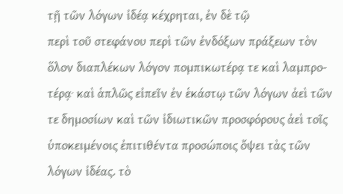τῇ τῶν λόγων ἰδέᾳ κέχρηται, ἐν δὲ τῷ
περὶ τοῦ στεφάνου περὶ τῶν ἐνδόξων πράξεων τὸν
ὅλον διαπλέκων λόγον πομπικωτέρᾳ τε καὶ λαμπρο-
τέρᾳ· καὶ ἁπλῶς εἰπεῖν ἐν ἑκάστῳ τῶν λόγων ἀεὶ τῶν
τε δημοσίων καὶ τῶν ἰδιωτικῶν προσφόρους ἀεὶ τοῖς
ὑποκειμένοις ἐπιτιθέντα προσώποις ὄψει τὰς τῶν
λόγων ἰδέας. τὸ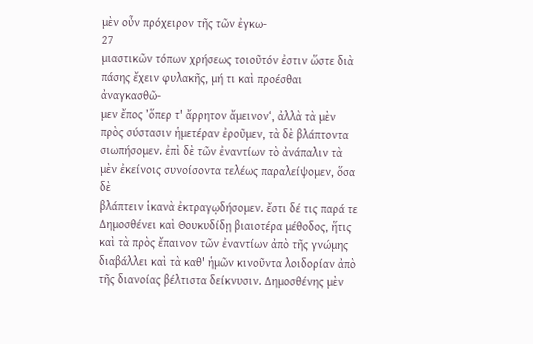μὲν οὖν πρόχειρον τῆς τῶν ἐγκω-
27
μιαστικῶν τόπων χρήσεως τοιοῦτόν ἐστιν ὥστε διὰ
πάσης ἔχειν φυλακῆς, μή τι καὶ προέσθαι ἀναγκασθῶ-
μεν ἔπος ’ὅπερ τ' ἄρρητον ἄμεινον‘, ἀλλὰ τὰ μὲν
πρὸς σύστασιν ἡμετέραν ἐροῦμεν, τὰ δὲ βλάπτοντα
σιωπήσομεν. ἐπὶ δὲ τῶν ἐναντίων τὸ ἀνάπαλιν τὰ
μὲν ἐκείνοις συνοίσοντα τελέως παραλείψομεν, ὅσα δὲ
βλάπτειν ἱκανὰ ἐκτραγῳδήσομεν. ἔστι δέ τις παρά τε
Δημοσθένει καὶ Θουκυδίδῃ βιαιοτέρα μέθοδος, ἥτις
καὶ τὰ πρὸς ἔπαινον τῶν ἐναντίων ἀπὸ τῆς γνώμης
διαβάλλει καὶ τὰ καθ' ἡμῶν κινοῦντα λοιδορίαν ἀπὸ
τῆς διανοίας βέλτιστα δείκνυσιν. Δημοσθένης μὲν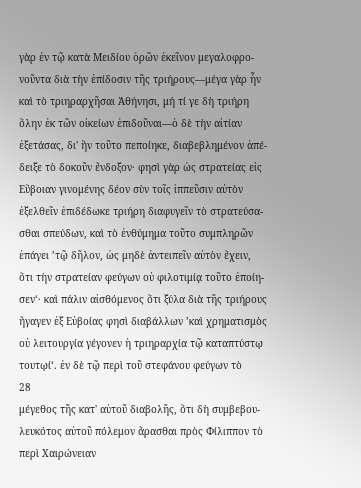γὰρ ἐν τῷ κατὰ Μειδίου ὁρῶν ἐκεῖνον μεγαλοφρο-
νοῦντα διὰ τὴν ἐπίδοσιν τῆς τριήρους—μέγα γὰρ ἦν
καὶ τὸ τριηραρχῆσαι Ἀθήνησι, μή τί γε δὴ τριήρη
ὅλην ἐκ τῶν οἰκείων ἐπιδοῦναι—ὁ δὲ τὴν αἰτίαν
ἐξετάσας, δι' ἣν τοῦτο πεποίηκε, διαβεβλημένον ἀπέ-
δειξε τὸ δοκοῦν ἔνδοξον· φησὶ γὰρ ὡς στρατείας εἰς
Εὔβοιαν γινομένης δέον σὺν τοῖς ἱππεῦσιν αὐτὸν
ἐξελθεῖν ἐπιδέδωκε τριήρη διαφυγεῖν τὸ στρατεύσα-
σθαι σπεύδων, καὶ τὸ ἐνθύμημα τοῦτο συμπληρῶν
ἐπάγει ’τῷ δῆλον, ὡς μηδὲ ἀντειπεῖν αὐτὸν ἔχειν,
ὅτι τὴν στρατείαν φεύγων οὐ φιλοτιμίᾳ τοῦτο ἐποίη-
σεν‘· καὶ πάλιν αἰσθόμενος ὅτι ξύλα διὰ τῆς τριήρους
ἤγαγεν ἐξ Εὐβοίας φησὶ διαβάλλων ’καὶ χρηματισμὸς
οὐ λειτουργία γέγονεν ἡ τριηραρχία τῷ καταπτύστῳ
τουτῳί‘. ἐν δὲ τῷ περὶ τοῦ στεφάνου φεύγων τὸ
28
μέγεθος τῆς κατ' αὐτοῦ διαβολῆς, ὅτι δὴ συμβεβου-
λευκότος αὐτοῦ πόλεμον ἄρασθαι πρὸς Φίλιππον τὸ
περὶ Χαιρώνειαν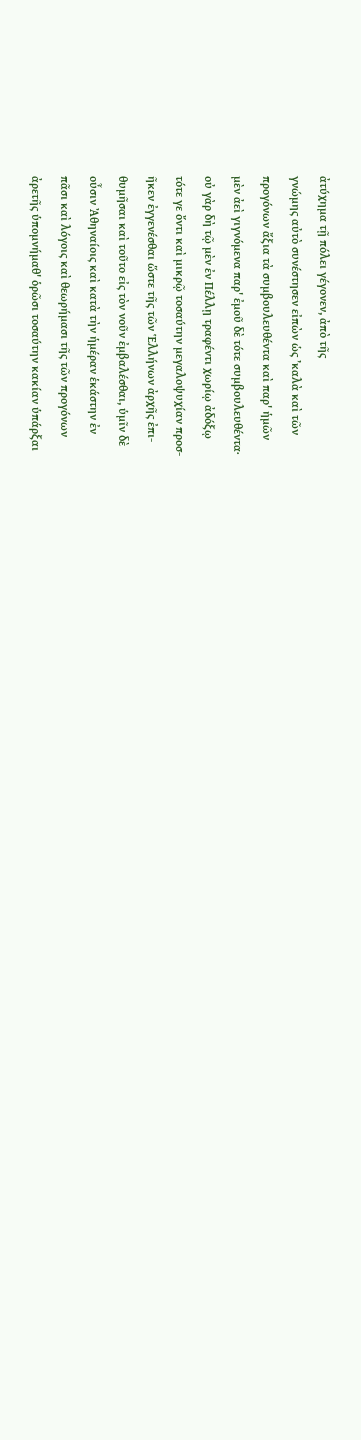ἀτύχημα τῇ πόλει γέγονεν, ἀπὸ τῆς
γνώμης αὐτὸ συνέστησεν εἰπὼν ὡς ’καλὰ καὶ τῶν
προγόνων ἄξια τὰ συμβουλευθέντα καὶ παρ' ἡμῶν
μὲν ἀεὶ γιγνόμενα παρ' ἐμοῦ δὲ τότε συμβουλευθέντα·
οὐ γὰρ δὴ τῷ μὲν ἐν Πέλλῃ τραφέντι χωρίῳ ἀδόξῳ
τότε γε ὄντι καὶ μικρῷ τοσαύτην μεγαλοψυχίαν προσ-
ῆκεν ἐγγενέσθαι ὥστε τῆς τῶν Ἑλλήνων ἀρχῆς ἐπι-
θυμῆσαι καὶ τοῦτο εἰς τὸν νοῦν ἐμβαλέσθαι, ὑμῖν δὲ
οὖσιν Ἀθηναίοις καὶ κατὰ τὴν ἡμέραν ἑκάστην ἐν
πᾶσι καὶ λόγοις καὶ θεωρήμασι τῆς τῶν προγόνων
ἀρετῆς ὑπομνήμαθ' ὁρῶσι τοσαύτην κακίαν ὑπάρξαι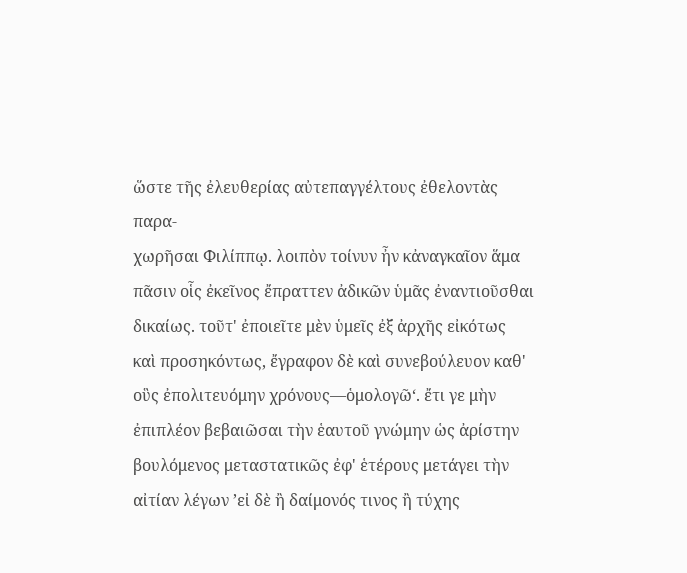ὥστε τῆς ἐλευθερίας αὐτεπαγγέλτους ἐθελοντὰς παρα-
χωρῆσαι Φιλίππῳ. λοιπὸν τοίνυν ἦν κἀναγκαῖον ἅμα
πᾶσιν οἷς ἐκεῖνος ἔπραττεν ἀδικῶν ὑμᾶς ἐναντιοῦσθαι
δικαίως. τοῦτ' ἐποιεῖτε μὲν ὑμεῖς ἐξ ἀρχῆς εἰκότως
καὶ προσηκόντως, ἔγραφον δὲ καὶ συνεβούλευον καθ'
οὓς ἐπολιτευόμην χρόνους—ὁμολογῶ‘. ἔτι γε μὴν
ἐπιπλέον βεβαιῶσαι τὴν ἑαυτοῦ γνώμην ὡς ἀρίστην
βουλόμενος μεταστατικῶς ἐφ' ἑτέρους μετάγει τὴν
αἰτίαν λέγων ’εἰ δὲ ἢ δαίμονός τινος ἢ τύχης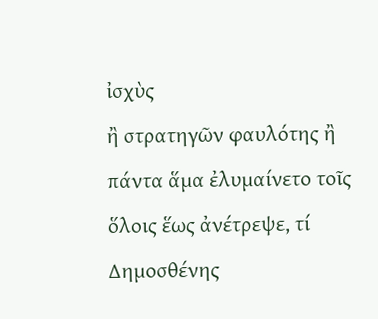ἰσχὺς
ἢ στρατηγῶν φαυλότης ἢ πάντα ἅμα ἐλυμαίνετο τοῖς
ὅλοις ἕως ἀνέτρεψε, τί Δημοσθένης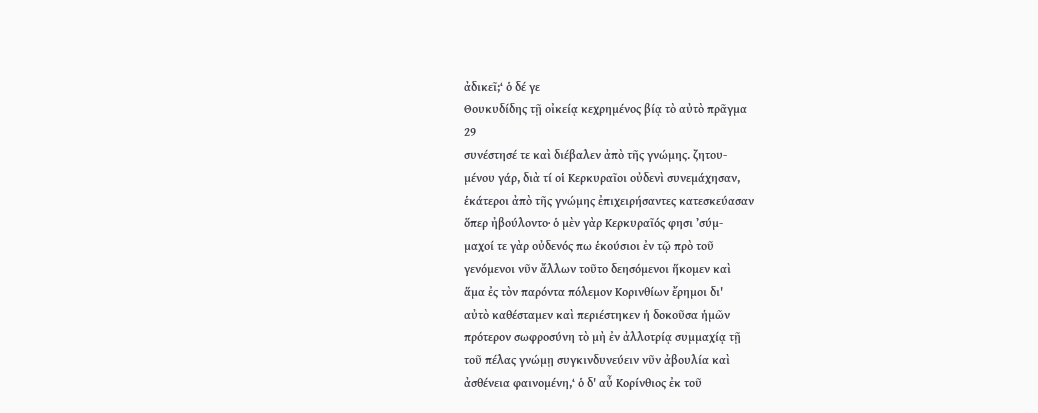ἀδικεῖ;‘ ὁ δέ γε
Θουκυδίδης τῇ οἰκείᾳ κεχρημένος βίᾳ τὸ αὐτὸ πρᾶγμα
29
συνέστησέ τε καὶ διέβαλεν ἀπὸ τῆς γνώμης. ζητου-
μένου γάρ, διὰ τί οἱ Κερκυραῖοι οὐδενὶ συνεμάχησαν,
ἑκάτεροι ἀπὸ τῆς γνώμης ἐπιχειρήσαντες κατεσκεύασαν
ὅπερ ἠβούλοντο· ὁ μὲν γὰρ Κερκυραῖός φησι ’σύμ-
μαχοί τε γὰρ οὐδενός πω ἑκούσιοι ἐν τῷ πρὸ τοῦ
γενόμενοι νῦν ἄλλων τοῦτο δεησόμενοι ἥκομεν καὶ
ἅμα ἐς τὸν παρόντα πόλεμον Κορινθίων ἔρημοι δι'
αὐτὸ καθέσταμεν καὶ περιέστηκεν ἡ δοκοῦσα ἡμῶν
πρότερον σωφροσύνη τὸ μὴ ἐν ἀλλοτρίᾳ συμμαχίᾳ τῇ
τοῦ πέλας γνώμῃ συγκινδυνεύειν νῦν ἀβουλία καὶ
ἀσθένεια φαινομένη,‘ ὁ δ' αὖ Κορίνθιος ἐκ τοῦ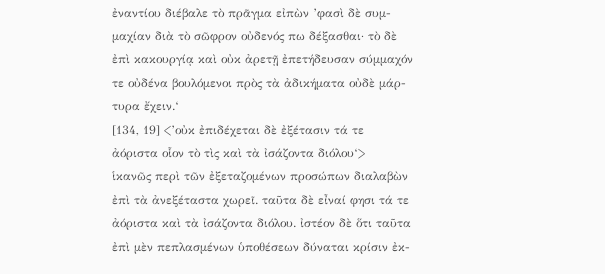ἐναντίου διέβαλε τὸ πρᾶγμα εἰπὼν ’φασὶ δὲ συμ-
μαχίαν διὰ τὸ σῶφρον οὐδενός πω δέξασθαι· τὸ δὲ
ἐπὶ κακουργίᾳ καὶ οὐκ ἀρετῇ ἐπετήδευσαν σύμμαχόν
τε οὐδένα βουλόμενοι πρὸς τὰ ἀδικήματα οὐδὲ μάρ-
τυρα ἔχειν.‘
[134, 19] <’οὐκ ἐπιδέχεται δὲ ἐξέτασιν τά τε
ἀόριστα οἷον τὸ τὶς καὶ τὰ ἰσάζοντα διόλου‘>
ἱκανῶς περὶ τῶν ἐξεταζομένων προσώπων διαλαβὼν
ἐπὶ τὰ ἀνεξέταστα χωρεῖ. ταῦτα δὲ εἶναί φησι τά τε
ἀόριστα καὶ τὰ ἰσάζοντα διόλου. ἰστέον δὲ ὅτι ταῦτα
ἐπὶ μὲν πεπλασμένων ὑποθέσεων δύναται κρίσιν ἐκ-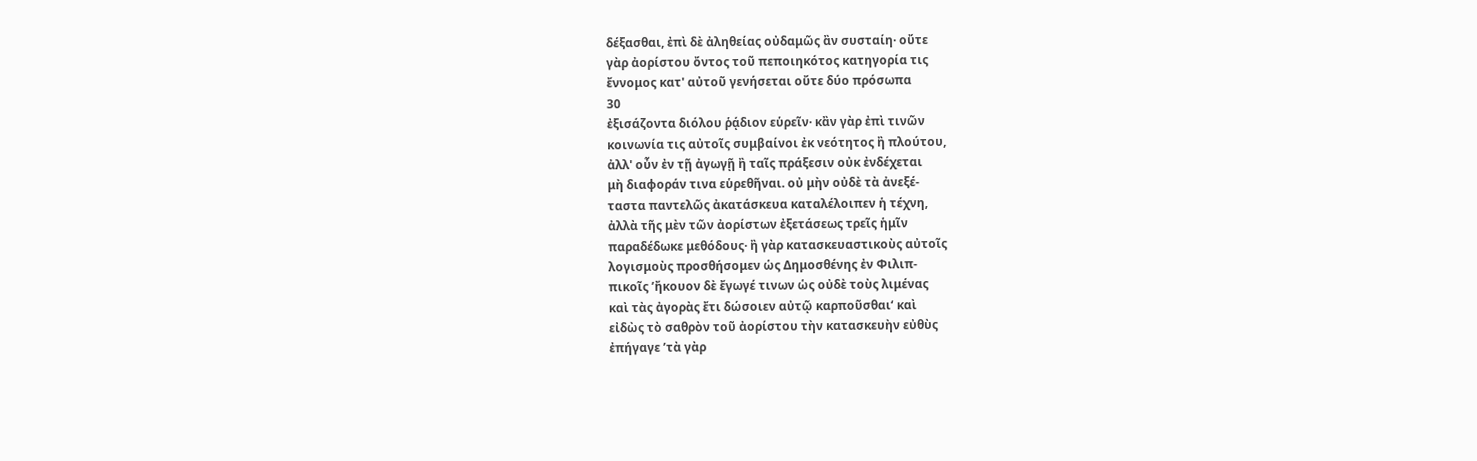δέξασθαι, ἐπὶ δὲ ἀληθείας οὐδαμῶς ἂν συσταίη· οὔτε
γὰρ ἀορίστου ὄντος τοῦ πεποιηκότος κατηγορία τις
ἔννομος κατ' αὐτοῦ γενήσεται οὔτε δύο πρόσωπα
30
ἐξισάζοντα διόλου ῥᾴδιον εὑρεῖν· κἂν γὰρ ἐπὶ τινῶν
κοινωνία τις αὐτοῖς συμβαίνοι ἐκ νεότητος ἢ πλούτου,
ἀλλ' οὖν ἐν τῇ ἀγωγῇ ἢ ταῖς πράξεσιν οὐκ ἐνδέχεται
μὴ διαφοράν τινα εὑρεθῆναι. οὐ μὴν οὐδὲ τὰ ἀνεξέ-
ταστα παντελῶς ἀκατάσκευα καταλέλοιπεν ἡ τέχνη,
ἀλλὰ τῆς μὲν τῶν ἀορίστων ἐξετάσεως τρεῖς ἡμῖν
παραδέδωκε μεθόδους· ἢ γὰρ κατασκευαστικοὺς αὐτοῖς
λογισμοὺς προσθήσομεν ὡς Δημοσθένης ἐν Φιλιπ-
πικοῖς ’ἤκουον δὲ ἔγωγέ τινων ὡς οὐδὲ τοὺς λιμένας
καὶ τὰς ἀγορὰς ἔτι δώσοιεν αὐτῷ καρποῦσθαι‘ καὶ
εἰδὼς τὸ σαθρὸν τοῦ ἀορίστου τὴν κατασκευὴν εὐθὺς
ἐπήγαγε ’τὰ γὰρ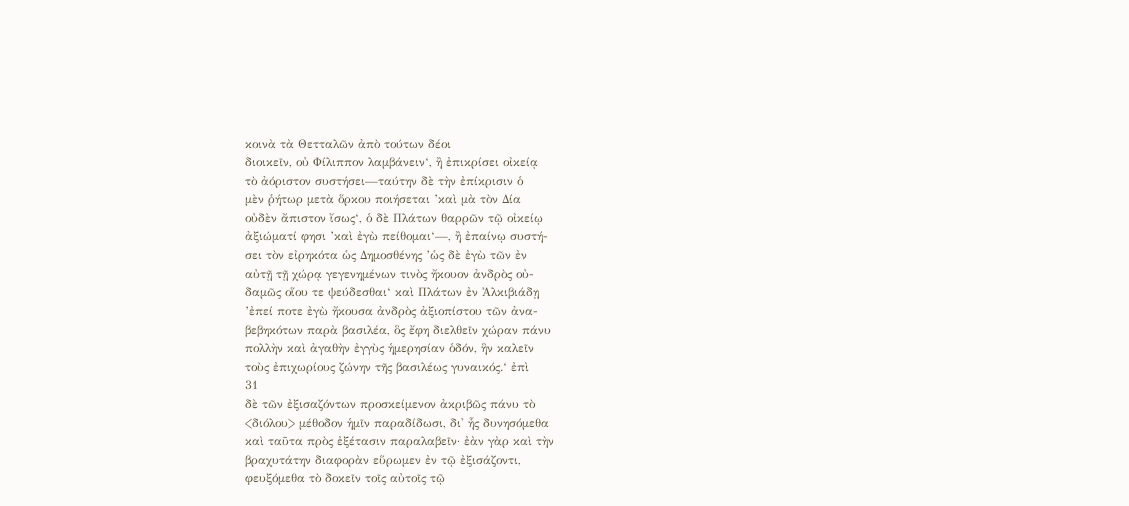κοινὰ τὰ Θετταλῶν ἀπὸ τούτων δέοι
διοικεῖν, οὐ Φίλιππον λαμβάνειν‘, ἢ ἐπικρίσει οἰκείᾳ
τὸ ἀόριστον συστήσει—ταύτην δὲ τὴν ἐπίκρισιν ὁ
μὲν ῥήτωρ μετὰ ὅρκου ποιήσεται ’καὶ μὰ τὸν Δία
οὐδὲν ἄπιστον ἴσως‘, ὁ δὲ Πλάτων θαρρῶν τῷ οἰκείῳ
ἀξιώματί φησι ’καὶ ἐγὼ πείθομαι‘—, ἢ ἐπαίνῳ συστή-
σει τὸν εἰρηκότα ὡς Δημοσθένης ’ὡς δὲ ἐγὼ τῶν ἐν
αὐτῇ τῇ χώρᾳ γεγενημένων τινὸς ἤκουον ἀνδρὸς οὐ-
δαμῶς οἵου τε ψεύδεσθαι‘ καὶ Πλάτων ἐν Ἀλκιβιάδῃ
’ἐπεί ποτε ἐγὼ ἤκουσα ἀνδρὸς ἀξιοπίστου τῶν ἀνα-
βεβηκότων παρὰ βασιλέα, ὃς ἔφη διελθεῖν χώραν πάνυ
πολλὴν καὶ ἀγαθὴν ἐγγὺς ἡμερησίαν ὁδόν, ἣν καλεῖν
τοὺς ἐπιχωρίους ζώνην τῆς βασιλέως γυναικός.‘ ἐπὶ
31
δὲ τῶν ἐξισαζόντων προσκείμενον ἀκριβῶς πάνυ τὸ
<διόλου> μέθοδον ἡμῖν παραδίδωσι, δι' ἧς δυνησόμεθα
καὶ ταῦτα πρὸς ἐξέτασιν παραλαβεῖν· ἐὰν γὰρ καὶ τὴν
βραχυτάτην διαφορὰν εὕρωμεν ἐν τῷ ἐξισάζοντι,
φευξόμεθα τὸ δοκεῖν τοῖς αὐτοῖς τῷ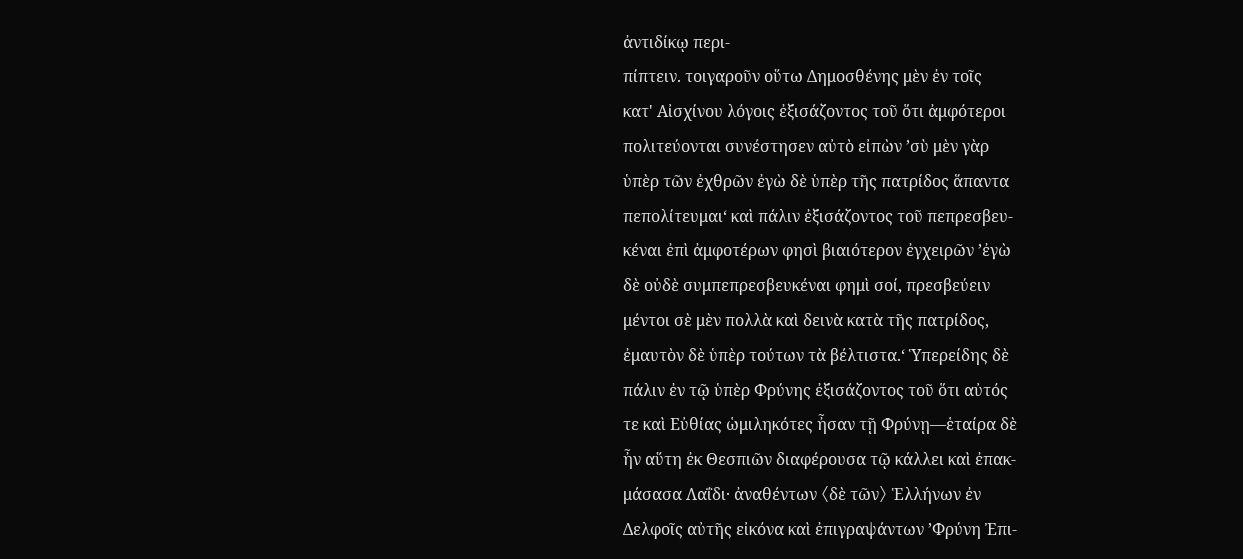ἀντιδίκῳ περι-
πίπτειν. τοιγαροῦν οὕτω Δημοσθένης μὲν ἐν τοῖς
κατ' Αἰσχίνου λόγοις ἐξισάζοντος τοῦ ὅτι ἀμφότεροι
πολιτεύονται συνέστησεν αὐτὸ εἰπὼν ’σὺ μὲν γὰρ
ὑπὲρ τῶν ἐχθρῶν ἐγὼ δὲ ὑπὲρ τῆς πατρίδος ἅπαντα
πεπολίτευμαι‘ καὶ πάλιν ἐξισάζοντος τοῦ πεπρεσβευ-
κέναι ἐπὶ ἀμφοτέρων φησὶ βιαιότερον ἐγχειρῶν ’ἐγὼ
δὲ οὐδὲ συμπεπρεσβευκέναι φημὶ σοί, πρεσβεύειν
μέντοι σὲ μὲν πολλὰ καὶ δεινὰ κατὰ τῆς πατρίδος,
ἐμαυτὸν δὲ ὑπὲρ τούτων τὰ βέλτιστα.‘ Ὑπερείδης δὲ
πάλιν ἐν τῷ ὑπὲρ Φρύνης ἐξισάζοντος τοῦ ὅτι αὐτός
τε καὶ Εὐθίας ὡμιληκότες ἦσαν τῇ Φρύνῃ—ἑταίρα δὲ
ἦν αὕτη ἐκ Θεσπιῶν διαφέρουσα τῷ κάλλει καὶ ἐπακ-
μάσασα Λαΐδι· ἀναθέντων 〈δὲ τῶν〉 Ἑλλήνων ἐν
Δελφοῖς αὐτῆς εἰκόνα καὶ ἐπιγραψάντων ’Φρύνη Ἐπι-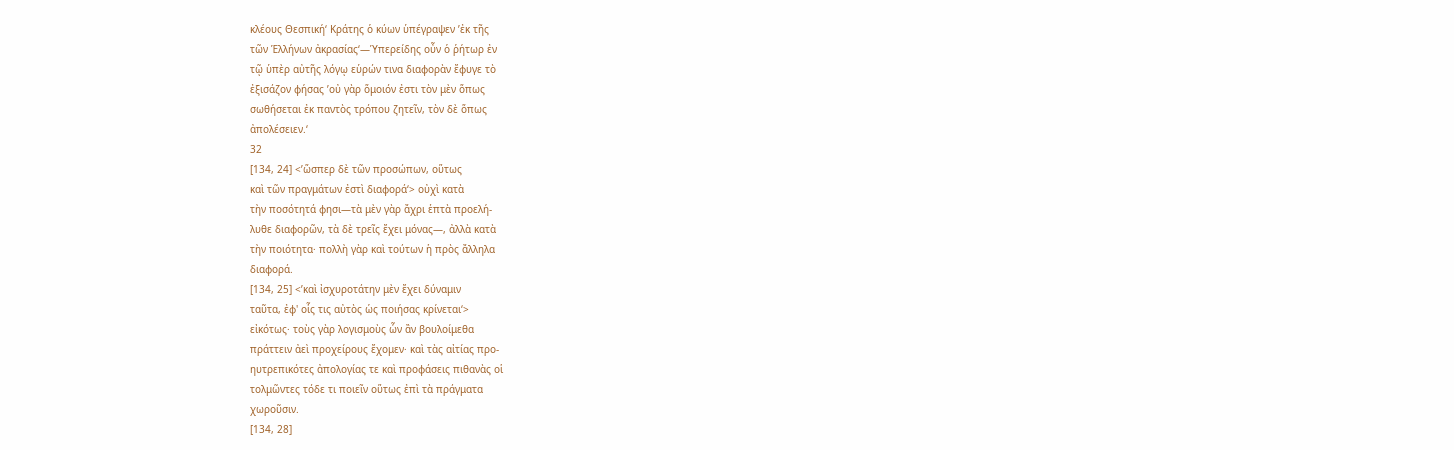κλέους Θεσπική‘ Κράτης ὁ κύων ὑπέγραψεν ’ἐκ τῆς
τῶν Ἑλλήνων ἀκρασίας‘—Ὑπερείδης οὖν ὁ ῥήτωρ ἐν
τῷ ὑπὲρ αὐτῆς λόγῳ εὑρών τινα διαφορὰν ἔφυγε τὸ
ἐξισάζον φήσας ’οὐ γὰρ ὅμοιόν ἐστι τὸν μὲν ὅπως
σωθήσεται ἐκ παντὸς τρόπου ζητεῖν, τὸν δὲ ὅπως
ἀπολέσειεν.‘
32
[134, 24] <’ὥσπερ δὲ τῶν προσώπων, οὕτως
καὶ τῶν πραγμάτων ἐστὶ διαφορά‘> οὐχὶ κατὰ
τὴν ποσότητά φησι—τὰ μὲν γὰρ ἄχρι ἑπτὰ προελή-
λυθε διαφορῶν, τὰ δὲ τρεῖς ἔχει μόνας—, ἀλλὰ κατὰ
τὴν ποιότητα· πολλὴ γὰρ καὶ τούτων ἡ πρὸς ἄλληλα
διαφορά.
[134, 25] <’καὶ ἰσχυροτάτην μὲν ἔχει δύναμιν
ταῦτα, ἐφ' οἷς τις αὐτὸς ὡς ποιήσας κρίνεται‘>
εἰκότως· τοὺς γὰρ λογισμοὺς ὧν ἂν βουλοίμεθα
πράττειν ἀεὶ προχείρους ἔχομεν· καὶ τὰς αἰτίας προ-
ηυτρεπικότες ἀπολογίας τε καὶ προφάσεις πιθανὰς οἱ
τολμῶντες τόδε τι ποιεῖν οὕτως ἐπὶ τὰ πράγματα
χωροῦσιν.
[134, 28]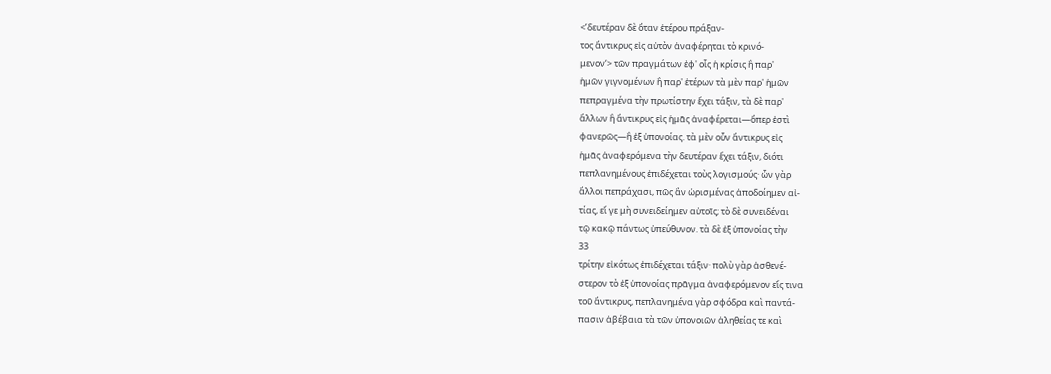<’δευτέραν δὲ ὅταν ἑτέρου πράξαν-
τος ἄντικρυς εἰς αὐτὸν ἀναφέρηται τὸ κρινό-
μενον‘> τῶν πραγμάτων ἐφ' οἷς ἡ κρίσις ἢ παρ'
ἡμῶν γιγνομένων ἢ παρ' ἑτέρων τὰ μὲν παρ' ἡμῶν
πεπραγμένα τὴν πρωτίστην ἔχει τάξιν, τὰ δὲ παρ'
ἄλλων ἢ ἄντικρυς εἰς ἡμᾶς ἀναφέρεται—ὅπερ ἐστὶ
φανερῶς—ἢ ἐξ ὑπονοίας. τὰ μὲν οὖν ἄντικρυς εἰς
ἡμᾶς ἀναφερόμενα τὴν δευτέραν ἔχει τάξιν, διότι
πεπλανημένους ἐπιδέχεται τοὺς λογισμούς· ὧν γὰρ
ἄλλοι πεπράχασι, πῶς ἂν ὡρισμένας ἀποδοίημεν αἰ-
τίας, εἴ γε μὴ συνειδείημεν αὐτοῖς; τὸ δὲ συνειδέναι
τῷ κακῷ πάντως ὑπεύθυνον. τὰ δὲ ἐξ ὑπονοίας τὴν
33
τρίτην εἰκότως ἐπιδέχεται τάξιν· πολὺ γὰρ ἀσθενέ-
στερον τὸ ἐξ ὑπονοίας πρᾶγμα ἀναφερόμενον εἴς τινα
τοῦ ἄντικρυς, πεπλανημένα γὰρ σφόδρα καὶ παντά-
πασιν ἀβέβαια τὰ τῶν ὑπονοιῶν ἀληθείας τε καὶ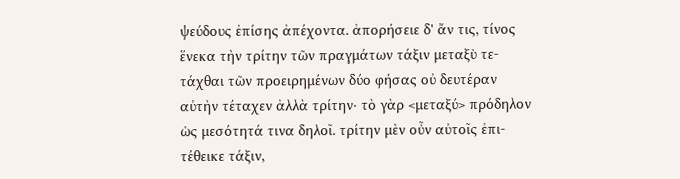ψεύδους ἐπίσης ἀπέχοντα. ἀπορήσειε δ' ἄν τις, τίνος
ἕνεκα τὴν τρίτην τῶν πραγμάτων τάξιν μεταξὺ τε-
τάχθαι τῶν προειρημένων δύο φήσας οὐ δευτέραν
αὐτὴν τέταχεν ἀλλὰ τρίτην· τὸ γὰρ <μεταξύ> πρόδηλον
ὡς μεσότητά τινα δηλοῖ. τρίτην μὲν οὖν αὐτοῖς ἐπι-
τέθεικε τάξιν,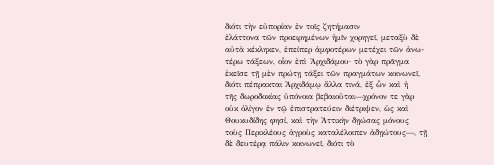διότι τὴν εὐπορίαν ἐν τοῖς ζητήμασιν
ἐλάττονα τῶν προειρημένων ἡμῖν χορηγεῖ, μεταξὺ δὲ
αὐτὰ κέκληκεν, ἐπείπερ ἀμφοτέρων μετέχει τῶν ἀνω-
τέρω τάξεων, οἷον ἐπὶ Ἀρχιδάμου· τὸ γὰρ πρᾶγμα
ἐκεῖσε τῇ μὲν πρώτῃ τάξει τῶν πραγμάτων κοινωνεῖ,
διότι πέπρακται Ἀρχιδάμῳ ἄλλα τινά, ἐξ ὧν καὶ ἡ
τῆς δωροδοκίας ὑπόνοια βεβαιοῦται—χρόνον τε γὰρ
οὐκ ὀλίγον ἐν τῷ ἐπιστρατεύειν διέτριψεν, ὡς καὶ
Θουκυδίδης φησί, καὶ τὴν Ἀττικὴν δῃώσας μόνους
τοὺς Περικλέους ἀγροὺς καταλέλοιπεν ἀδῃώτους—, τῇ
δὲ δευτέρᾳ πάλιν κοινωνεῖ, διότι τὸ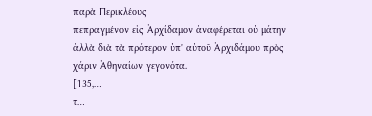παρὰ Περικλέους
πεπραγμένον εἰς Ἀρχίδαμον ἀναφέρεται οὐ μάτην
ἀλλὰ διὰ τὰ πρότερον ὑπ' αὐτοῦ Ἀρχιδάμου πρὸς
χάριν Ἀθηναίων γεγονότα.
[135,…
τ…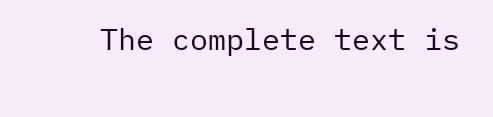The complete text is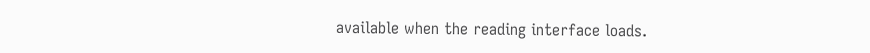available when the reading interface loads.